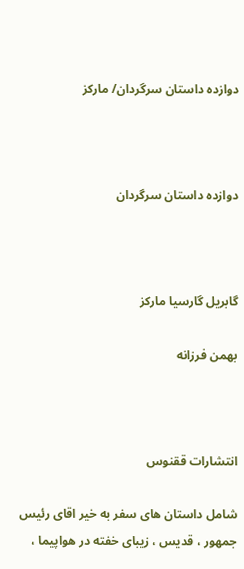دوازده داستان سرگردان/ مارکز



دوازده داستان سرگردان



گابریل گارسیا مارکز

بهمن فرزانه



انتشارات ققنوس

شامل داستان های سفر به خیر اقای رئیس جمهور ، قدیس ، زیبای خفته در هواپیما ،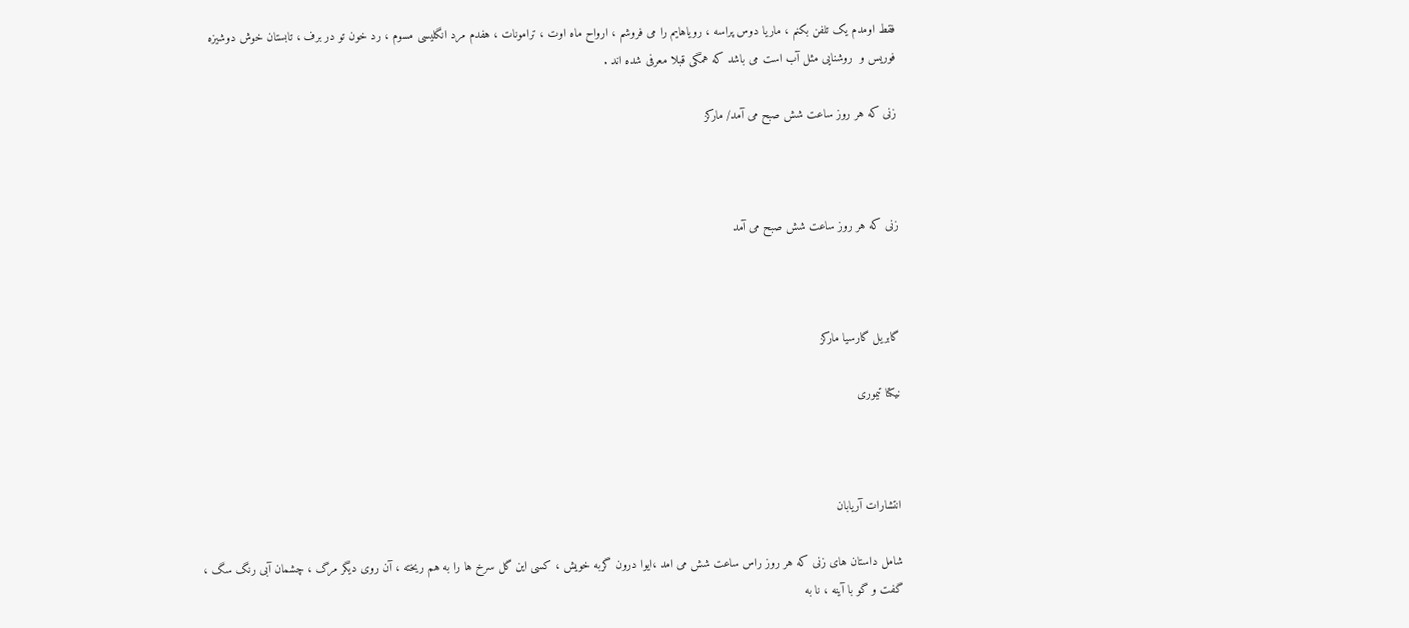فقط اومدم یک تلفن بکنم ، ماریا دوس پراسه ، رویاهایم را می فروشم ، ارواح ماه اوت ، ترامونات ، هفدم مرد انگلیسی مسوم ، رد خون تو در برف ، تابستان خوش دوشیزه فوریس و  روشنایی مثل آب است می باشد که همگی قبلا معرفی شده اند .

زنی که هر روز ساعت شش صبح می آمد/ مارکز



زنی که هر روز ساعت شش صبح می آمد



گابریل گارسیا مارکز

نیکتا تیموری



انتشارات آریابان

شامل داستان های زنی که هر روز راس ساعت شش می امد ،ایوا درون گربه خویش ، کسی این گل سرخ ها را به هم ریخته ، آن روی دیگر مرگ ، چشمان آبی رنگ سگ ، گفت و گو با آینه ، نا به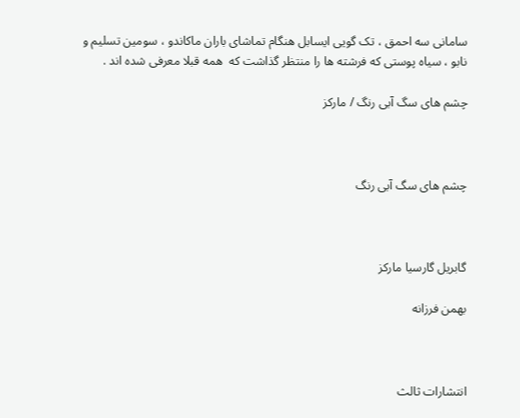سامانی سه احمق ، تک گویی ایسابل هنگام تماشای باران ماکاندو ، سومین تسلیم و  نابو ، سیاه پوستی که فرشته ها را منتظر گذاشت که  همه قبلا معرفی شده اند .

چشم های سگ آبی رنگ / مارکز



چشم های سگ آبی رنگ



گابریل گارسیا مارکز

بهمن فرزانه



انتشارات ثالث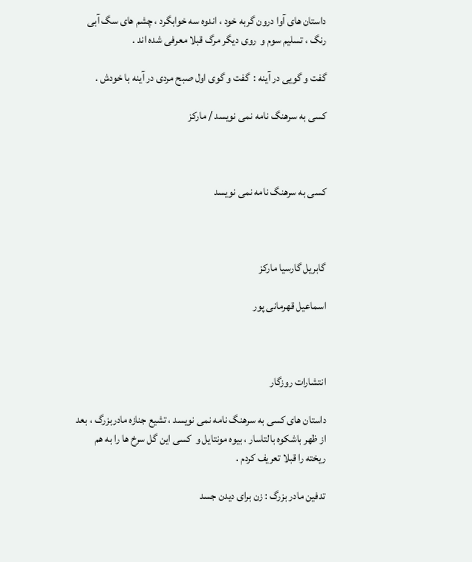داستان های آوا درون گربه خود ، اندوه سه خوابگرد ، چشم های سگ آبی رنگ ، تسلیم سوم و  روی دیگر مرگ قبلا معرفی شده اند .

گفت و گویی در آینه :  گفت و گوی اول صبح مردی در آینه با خودش .

کسی به سرهنگ نامه نمی نویسد / مارکز



کسی به سرهنگ نامه نمی نویسد



گابریل گارسیا مارکز

اسماعیل قهرمانی پور



انتشارات روزگار

داستان های کسی به سرهنگ نامه نمی نویسد ، تشیع جنازه مادربزرگ ، بعد از ظهر باشکوه بالتاسار ، بیوه مونتایل و  کسی این گل سرخ ها را به هم ریخته را قبلا تعریف کردم .

تدفین مادر بزرگ : زن برای دیدن جسد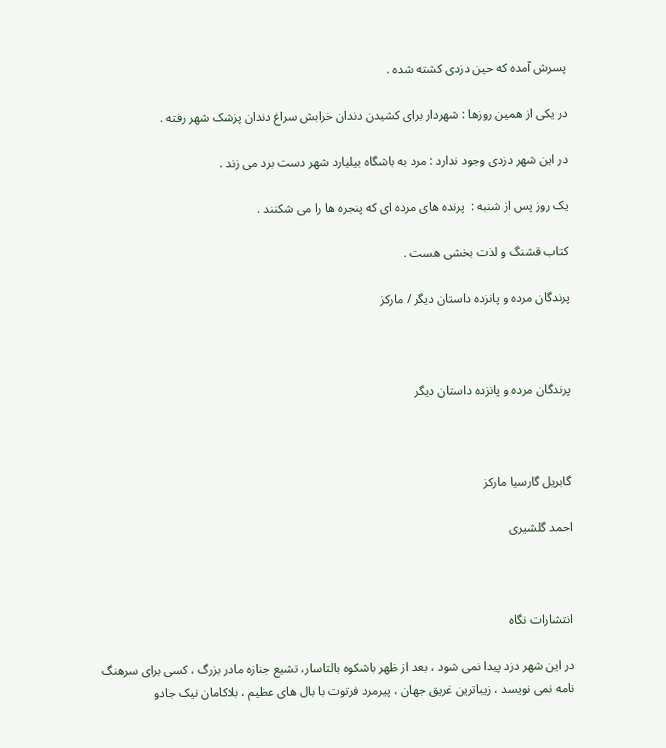پسرش آمده که حین دزدی کشته شده .

در یکی از همین روزها : شهردار برای کشیدن دندان خرابش سراغ دندان پزشک شهر رفته .

در این شهر دزدی وجود ندارد : مرد به باشگاه بیلیارد شهر دست برد می زند .

یک روز پس از شنبه :  پرنده های مرده ای که پنجره ها را می شکنند .

کتاب قشنگ و لذت بخشی هست .

پرندگان مرده و پانزده داستان دیگر / مارکز



پرندگان مرده و پانزده داستان دیگر



گابریل گارسیا مارکز

احمد گلشیری



انتشارات نگاه

در این شهر دزد پیدا نمی شود ، بعد از ظهر باشکوه بالتاسار، تشیع جنازه مادر بزرگ ، کسی برای سرهنگ نامه نمی نویسد ، زیباترین غریق جهان ، پیرمرد فرتوت با بال های عظیم ، بلاکامان نیک جادو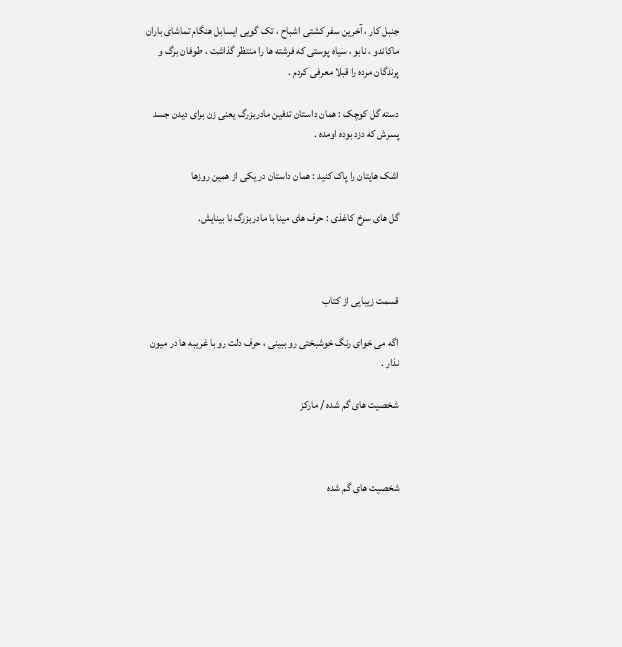جنبل کار ، آخرین سفر کشتی اشباح ، تک گویی ایسابل هنگام تماشای باران ماکاندو ، نابو ، سیاه پوستی که فرشته ها را منتظر گذاشت ، طوفان برگ و پرندگان مرده را قبلا معرفی کردم .

دسته گل کوچک : همان داستان تدفین مادربزرگ یعنی زن برای دیدن جسد پسرش که دزد بوده اومده .

اشک هایتان را پاک کنید : همان داستان در یکی از همین روزها

گل های سرخ کاغذی : حرف های مینا با مادربزرگ نا بینایش.



قسمت زیبایی از کتاب

اگه می خوای رنگ خوشبختی رو ببینی ، حرف دلت رو با غریبه ها در میون نذار .

شخصیت های گم شده / مارکز



شخصیت های گم شده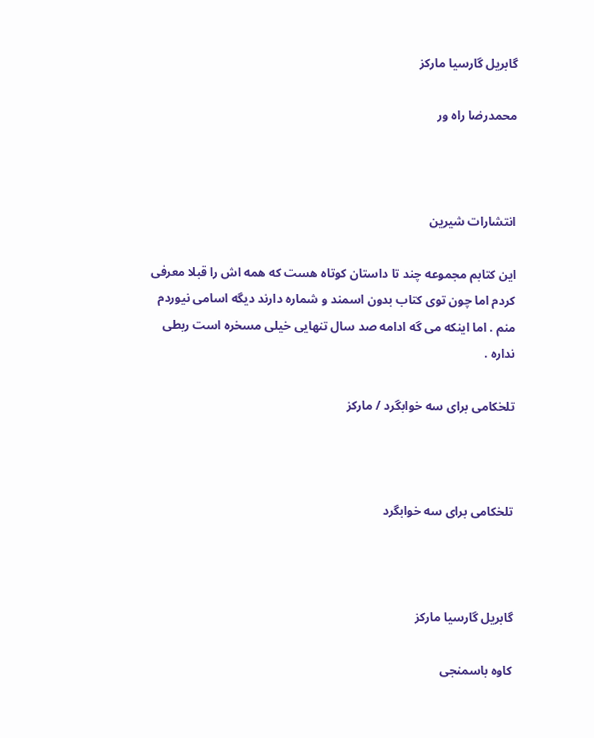گابریل گارسیا مارکز

محمدرضا راه ور



انتشارات شیرین

این کتابم مجموعه چند تا داستان کوتاه هست که همه اش را قبلا معرفی کردم اما چون توی کتاب بدون اسمند و شماره دارند دیگه اسامی نیوردم منم . اما اینکه می گه ادامه صد سال تنهایی خیلی مسخره است ربطی نداره .

تلخکامی برای سه خوابگرد / مارکز



تلخکامی برای سه خوابگرد



گابریل گارسیا مارکز

کاوه باسمنجی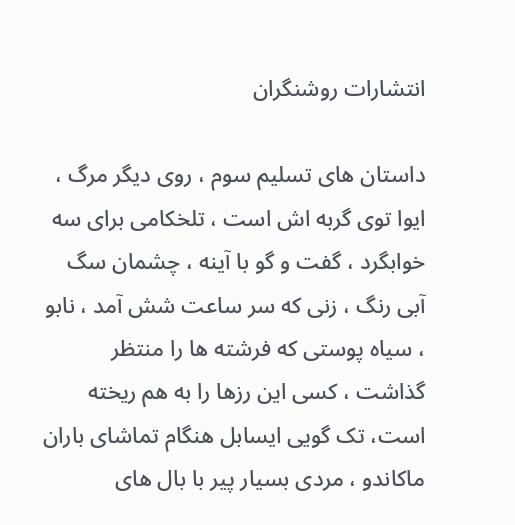انتشارات روشنگران

داستان های تسلیم سوم ، روی دیگر مرگ ، ایوا توی گربه اش است ، تلخکامی برای سه خوابگرد ، گفت و گو با آینه ، چشمان سگ آبی رنگ ، زنی که سر ساعت شش آمد ، نابو ، سیاه پوستی که فرشته ها را منتظر گذاشت ، کسی این رزها را به هم ریخته است، تک گویی ایسابل هنگام تماشای باران ماکاندو ، مردی بسیار پیر با بال های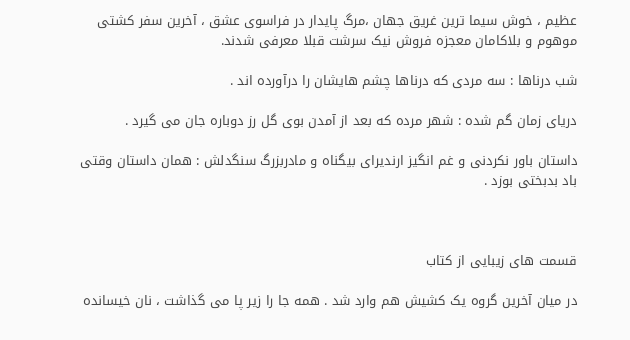عظیم ، خوش سیما ترین غریق جهان ،مرگ پایدار در فراسوی عشق ، آخرین سفر کشتی موهوم و بلاکامان معجزه فروش نیک سرشت قبلا معرفی شدند.

شب درناها : سه مردی که درناها چشم هایشان را درآورده اند .

دریای زمان گم شده : شهر مرده که بعد از آمدن بوی گل رز دوباره جان می گیرد .

داستان باور نکردنی و غم انگیز ارندیرای بیگناه و مادربزرگ سنگدلش : همان داستان وقتی باد بدبختی بوزد .



قسمت های زیبایی از کتاب

در میان آخرین گروه یک کشیش هم وارد شد . همه جا را زیر پا می گذاشت ، نان خیسانده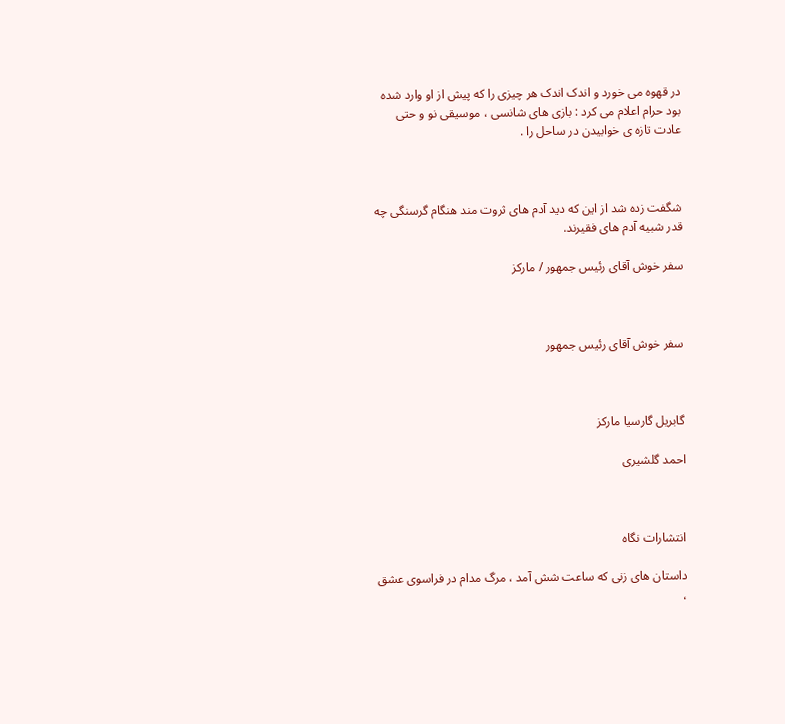در قهوه می خورد و اندک اندک هر چیزی را که پیش از او وارد شده بود حرام اعلام می کرد : بازی های شانسی ، موسیقی نو و حتی عادت تازه ی خوابیدن در ساحل را .



شگفت زده شد از این که دید آدم های ثروت مند هنگام گرسنگی چه قدر شبیه آدم های فقیرند.

سفر خوش آقای رئیس جمهور / مارکز



سفر خوش آقای رئیس جمهور



گابریل گارسیا مارکز

احمد گلشیری



انتشارات نگاه

داستان های زنی که ساعت شش آمد ، مرگ مدام در فراسوی عشق ،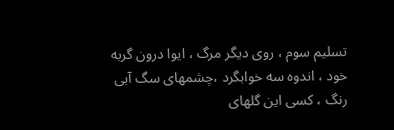تسلیم سوم ، روی دیگر مرگ ، ایوا درون گربه خود ، اندوه سه خوابگرد ،چشمهای سگ آبی رنگ ، کسی این گلهای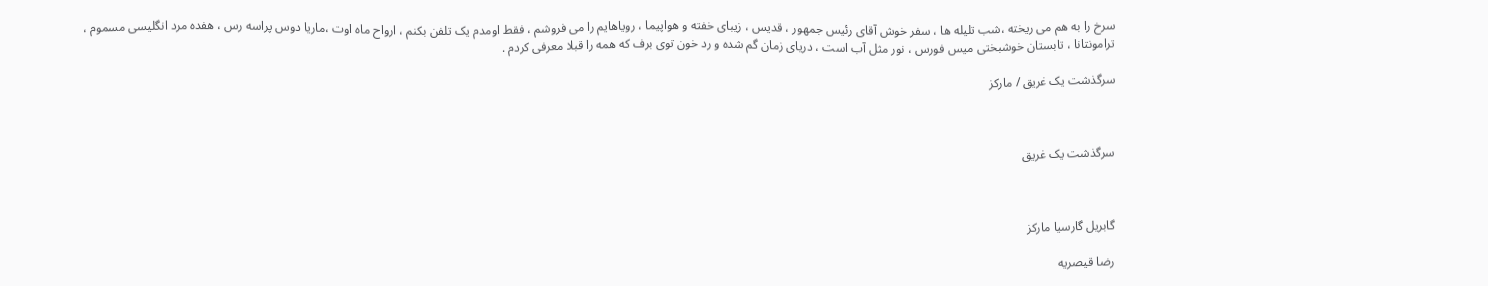سرخ را به هم می ریخته ،شب تلیله ها ، سفر خوش آقای رئیس جمهور ، قدیس ، زیبای خفته و هواپیما ، رویاهایم را می فروشم ، فقط اومدم یک تلفن بکنم ، ارواح ماه اوت ،ماریا دوس پراسه رس ، هفده مرد انگلیسی مسموم ، ترامونتانا ، تابستان خوشبختی میس فورس ، نور مثل آب است ، دریای زمان گم شده و رد خون توی برف که همه را قبلا معرفی کردم .

سرگذشت یک غریق / مارکز



سرگذشت یک غریق



گابریل گارسیا مارکز

رضا قیصریه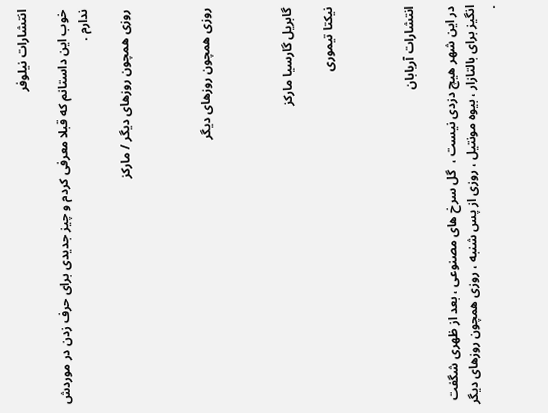انتشارات نیلوفر

خوب این داستانم که قبلا معرفی کردم و چیز جدیدی برای حرف زدن در موردش ندارم .

روزی همچون روزهای دیگر / مارکز



روزی همچون روزهای دیگر



گابریل گارسیا مارکز

نیکتا تیموری



انتشارات آریابان

در این شهر هیچ دزدی نیست ،  گل سرخ های مصنوعی ، بعد از ظهری شگفت انگیز برای بالتازار ، بیوه مونتیل ، روزی از پس شنبه ، روزی همچون روزهای دیگر .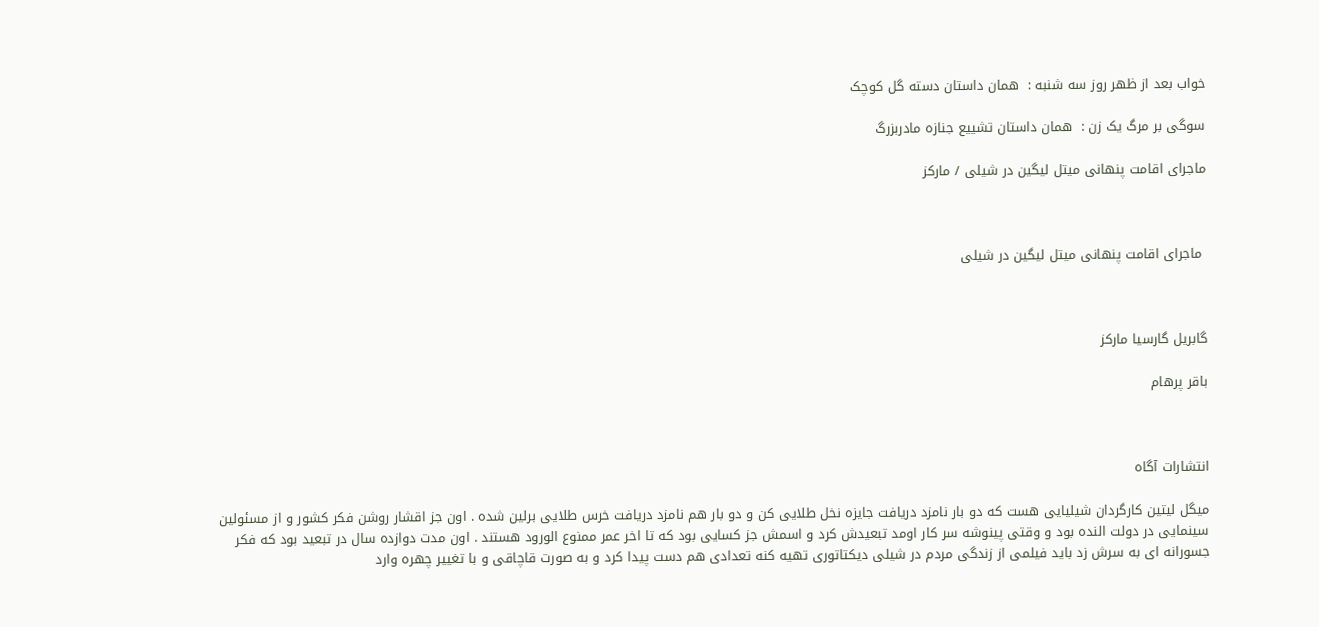خواب بعد از ظهر روز سه شنبه :  همان داستان دسته گل کوچک

سوگی بر مرگ یک زن :  همان داستان تشییع جنازه مادربزرگ

ماجرای اقامت پنهانی میتل لیگین در شیلی / مارکز



 ماجرای اقامت پنهانی میتل لیگین در شیلی



گابریل گارسیا مارکز

باقر پرهام



انتشارات آگاه

میگل لیتین کارگردان شیلیایی هست که دو بار نامزد دریافت جایزه نخل طلایی کن و دو بار هم نامزد دریافت خرس طلایی برلین شده . اون جز اقشار روشن فکر کشور و از مسئولین سینمایی در دولت النده بود و وقتی پینوشه سر کار اومد تبعیدش کرد و اسمش جز کسایی بود که تا اخر عمر ممنوع الورود هستند . اون مدت دوازده سال در تبعید بود که فکر جسورانه ای به سرش زد باید فیلمی از زندگی مردم در شیلی دیکتاتوری تهیه کنه تعدادی هم دست پیدا کرد و به صورت قاچاقی و با تغییر چهره وارد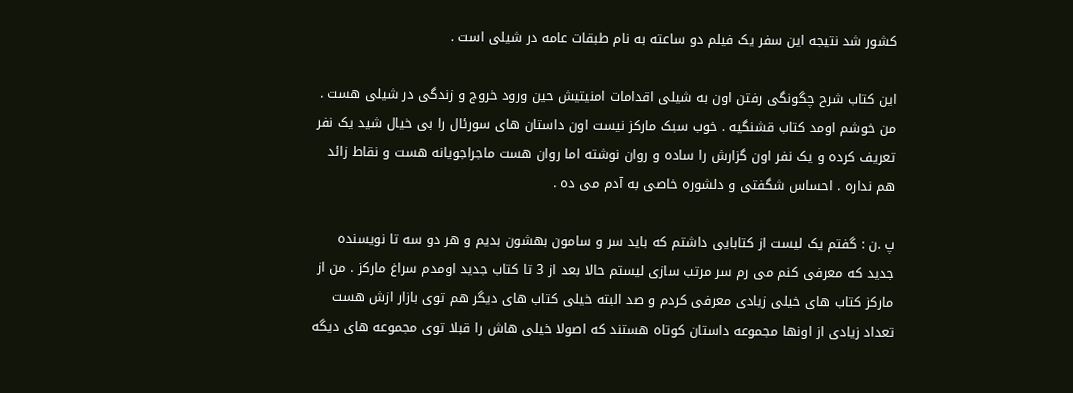کشور شد نتیجه این سفر یک فیلم دو ساعته به نام طبقات عامه در شیلی است .

این کتاب شرح چگونگی رفتن اون به شیلی اقدامات امنیتیش حین ورود خروج و زندگی در شیلی هست . من خوشم اومد کتاب قشنگیه . خوب سبک مارکز نیست اون داستان های سورئال را بی خیال شید یک نفر تعریف کرده و یک نفر اون گزارش را ساده و روان نوشته اما روان هست ماجراجویانه هست و نقاط زائد هم نداره . احساس شگفتی و دلشوره خاصی به آدم می ده .

پ .ن : گفتم یک لیست از کتابایی داشتم که باید سر و سامون بهشون بدیم و هر دو سه تا نویسنده جدید که معرفی کنم می رم سر مرتب سازی لیستم حالا بعد از 3 تا کتاب جدید اومدم سراغ مارکز . من از مارکز کتاب های خیلی زیادی معرفی کردم و صد البته خیلی کتاب های دیگر هم توی بازار ازش هست تعداد زیادی از اونها مجموعه داستان کوتاه هستند که اصولا خیلی هاش را قبلا توی مجموعه های دیگه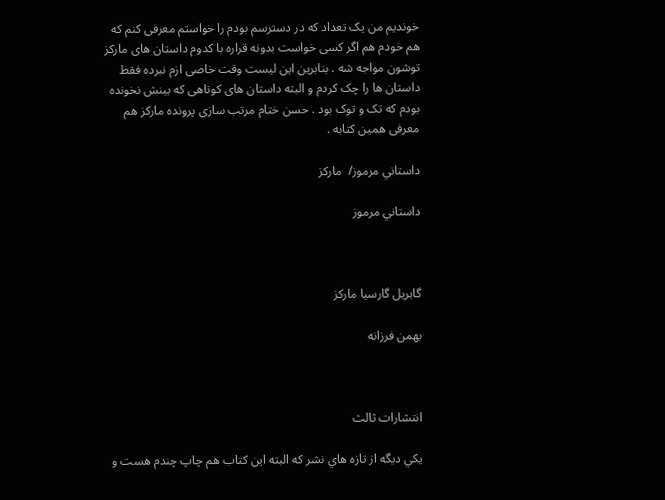خوندیم من یک تعداد که در دسترسم بودم را خواستم معرفی کنم که هم خودم هم اگر کسی خواست بدونه قراره با کدوم داستان های مارکز توشون مواجه شه . بنابرین این لیست وقت خاصی ازم نبرده فقط داستان ها را چک کردم و البته داستان های کوتاهی که بینش نخونده بودم که تک و توک بود . حسن ختام مرتب سازی پرونده مارکز هم معرفی همین کتابه .

داستاني مرموز/  مارکز

داستاني مرموز



گابريل گارسيا ماركز

بهمن فرزانه



انتشارات ثالث

يكي ديگه از تازه هاي نشر كه البته اين كتاب هم چاپ چندم هست و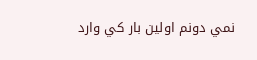نمي دونم اولين بار كي وارد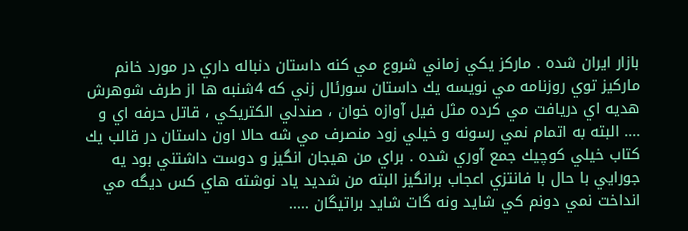بازار ايران شده . ماركز يكي زماني شروع مي كنه داستان دنباله داري در مورد خانم ماركيز توي روزنامه مي نويسه يك داستان سورئال زني كه 4شنبه ها از طرف شوهرش هديه اي دريافت مي كرده مثل فيل آوازه خوان ، صندلي الكتريكي ، قاتل حرفه اي و .... البته به اتمام نمي رسونه و خيلي زود منصرف مي شه حالا اون داستان در قالب يك كتاب خيلي كوچيك جمع آوري شده . براي من هيجان انگيز و دوست داشتني بود يه جورايي با حال با فانتزي اعجاب برانگيز البته من شديد ياد نوشته هاي كس ديگه مي انداخت نمي دونم كي شايد ونه گات شايد براتيگان .....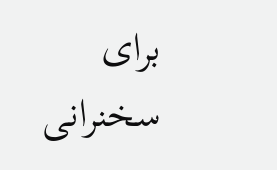برای سخنرانی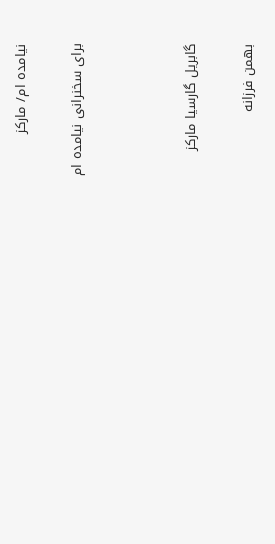نیامده ام/ مارکز

برای سخنرانی نیامده ام



گابریل گارسیا مارکز

بهمن فرزانه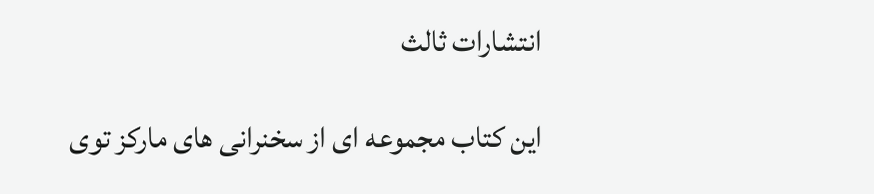انتشارات ثالث

این کتاب مجموعه ای از سخنرانی های مارکز توی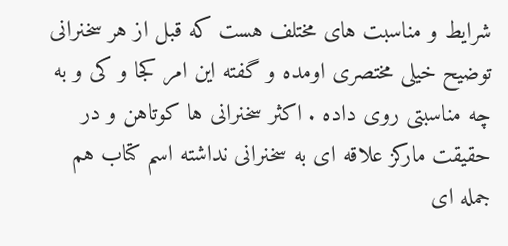شرایط و مناسبت های مختلف هست که قبل از هر سخنرانی توضیح خیلی مختصری اومده و گفته این امر کجا و کی و به چه مناسبتی روی داده . اکثر سخنرانی ها کوتاهن و در حقیقت مارکز علاقه ای به سخنرانی نداشته اسم کتاب هم جمله ای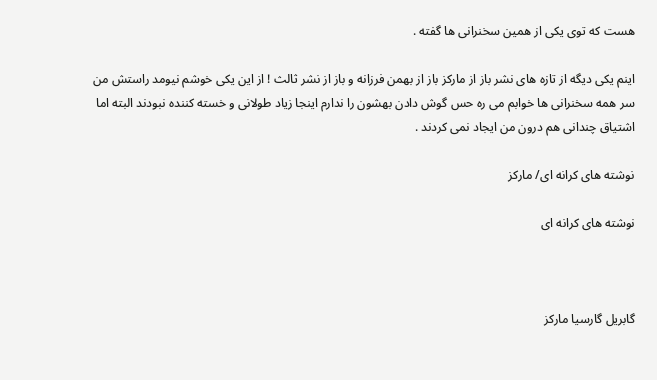هست که توی یکی از همین سخنرانی ها گفته .

اینم یکی دیگه از تازه های نشر باز از مارکز باز از بهمن فرزانه و باز از نشر ثالث ! از این یکی خوشم نیومد راستش من سر همه سخنرانی ها خوابم می ره حس گوش دادن بهشون را ندارم اینجا زیاد طولانی و خسته کننده نبودند البته اما اشتیاق چندانی هم درون من ایجاد نمی کردند .

نوشته های کرانه ای/ مارکز

نوشته های کرانه ای



گابریل گارسیا مارکز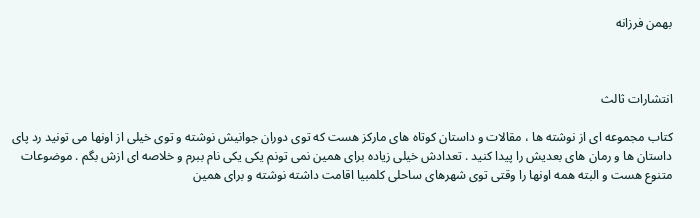بهمن فرزانه



انتشارات ثالث

کتاب مجموعه ای از نوشته ها ، مقالات و داستان کوتاه های مارکز هست که توی دوران جوانیش نوشته و توی خیلی از اونها می تونید رد پای داستان ها و رمان های بعدیش را پیدا کنید . تعدادش خیلی زیاده برای همین نمی تونم یکی یکی نام ببرم و خلاصه ای ازش بگم . موضوعات متنوع هست و البته همه اونها را وقتی توی شهرهای ساحلی کلمبیا اقامت داشته نوشته و برای همین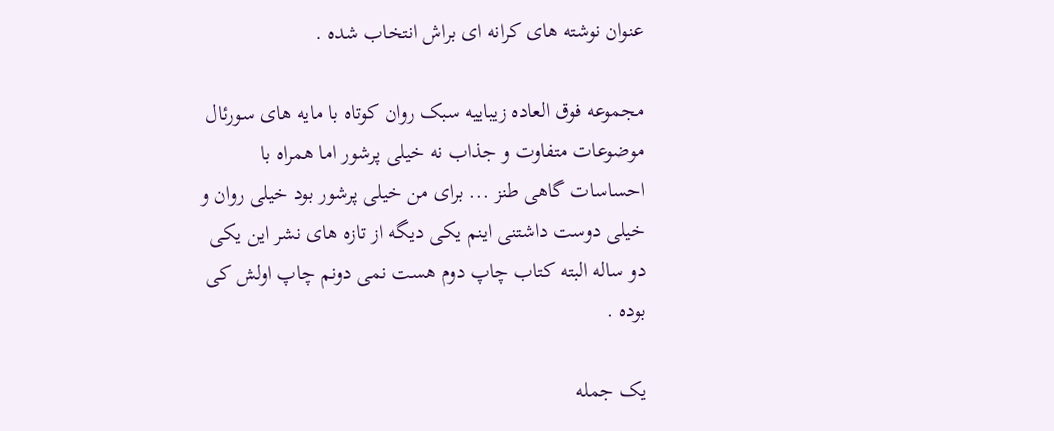عنوان نوشته های کرانه ای براش انتخاب شده .

مجموعه فوق العاده زیباییه سبک روان کوتاه با مایه های سورئال موضوعات متفاوت و جذاب نه خیلی پرشور اما همراه با احساسات گاهی طنز ... برای من خیلی پرشور بود خیلی روان و خیلی دوست داشتنی اینم یکی دیگه از تازه های نشر این یکی دو ساله البته کتاب چاپ دوم هست نمی دونم چاپ اولش کی بوده .

یک جمله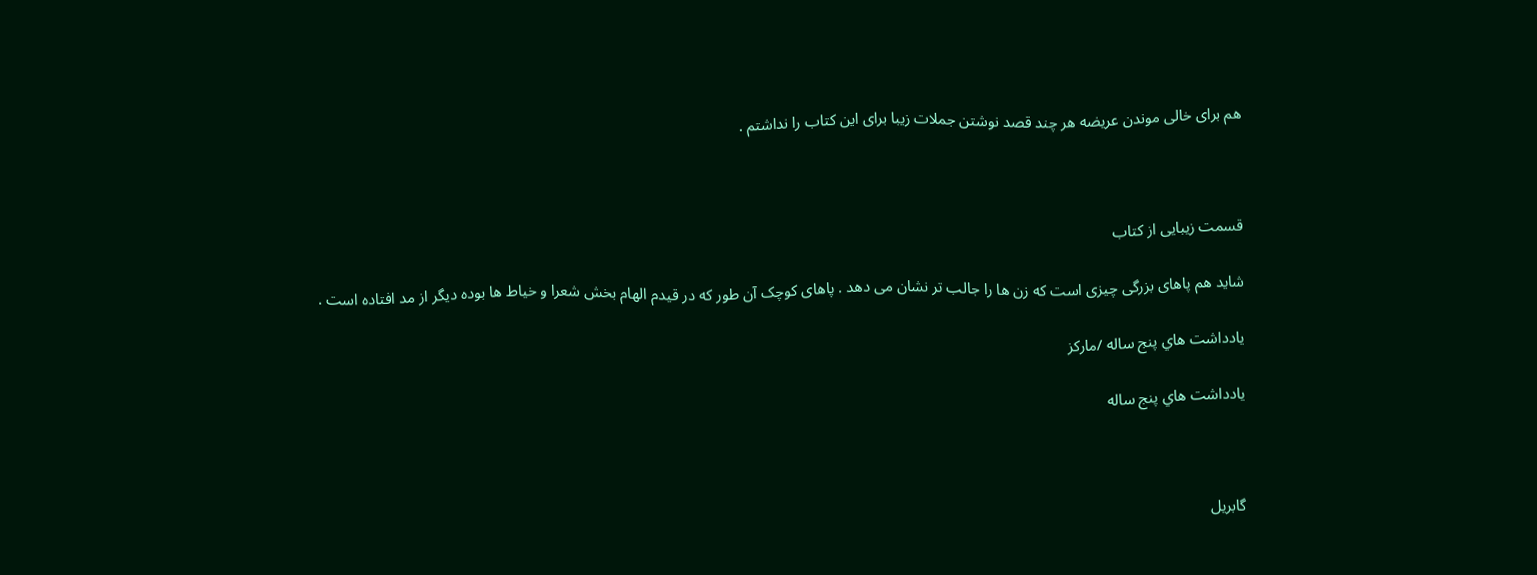هم برای خالی موندن عریضه هر چند قصد نوشتن جملات زیبا برای این کتاب را نداشتم .



قسمت زیبایی از کتاب

شاید هم پاهای بزرگی چیزی است که زن ها را جالب تر نشان می دهد . پاهای کوچک آن طور که در قیدم الهام بخش شعرا و خیاط ها بوده دیگر از مد افتاده است .

يادداشت هاي پنج ساله /مارکز

يادداشت هاي پنج ساله



گابريل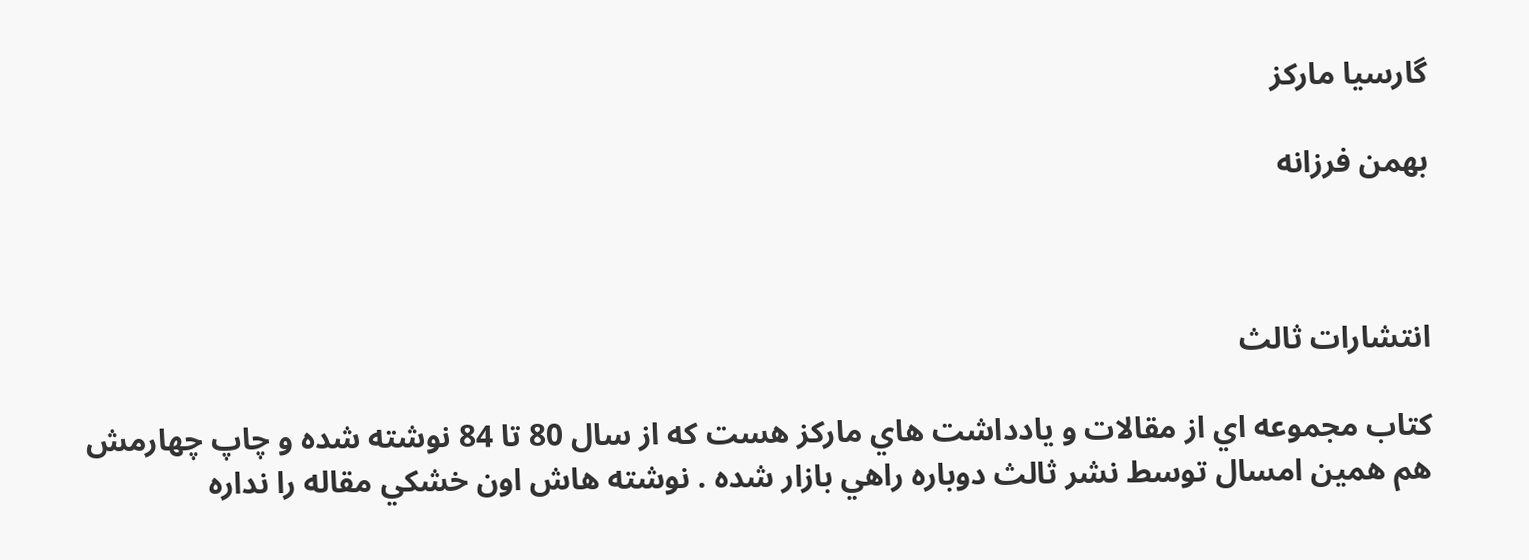گارسيا ماركز

بهمن فرزانه



انتشارات ثالث

كتاب مجموعه اي از مقالات و يادداشت هاي ماركز هست كه از سال 80 تا 84 نوشته شده و چاپ چهارمش هم همين امسال توسط نشر ثالث دوباره راهي بازار شده . نوشته هاش اون خشكي مقاله را نداره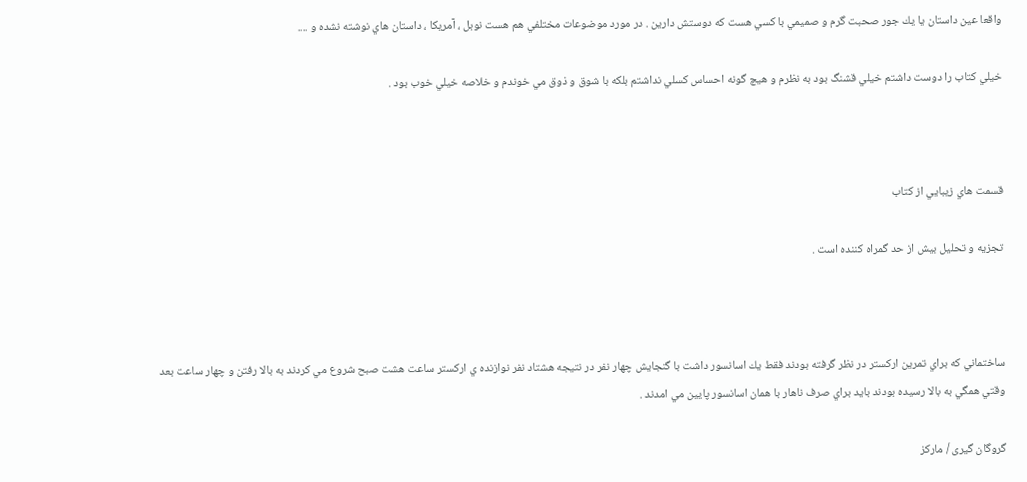واقعا عين داستان يا يك جور صحبت گرم و صميمي با كسي هست كه دوستش دارين . در مورد موضوعات مختلفي هم هست نوبل ، آمريكا ، داستان هاي نوشته نشده و ....

خيلي كتاب را دوست داشتم خيلي قشنگ بود به نظرم و هيچ گونه احساس كسلي نداشتم بلكه با شوق و ذوق مي خوندم و خلاصه خيلي خوب بود .



قسمت هاي زيبايي از كتاب

تجزيه و تحليل بيش از حد گمراه كننده است .



ساختماني كه براي تمرين اركستر در نظر گرفته بودند فقط يك اسانسور داشت با گنجايش چهار نفر در نتيجه هشتاد نفر نوازنده ي اركستر ساعت هشت صبح شروع مي كردند به بالا رفتن و چهار ساعت بعد وقتي همگي به بالا رسيده بودند بايد براي صرف ناهار با همان اسانسور پايين مي امدند .

گروگان گیری / مارکز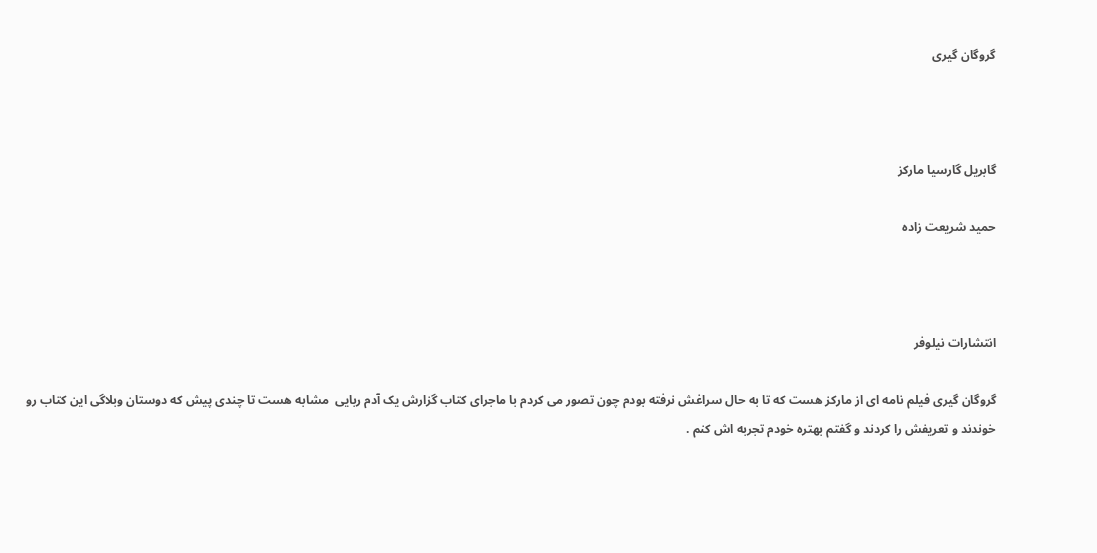گروگان گیری



گابریل گارسیا مارکز

حمید شریعت زاده



انتشارات نیلوفر

گروگان گیری فیلم نامه ای از مارکز هست که تا به حال سراغش نرفته بودم چون تصور می کردم با ماجرای کتاب گزارش یک آدم ربایی  مشابه هست تا چندی پیش که دوستان وبلاگی این کتاب رو خوندند و تعریفش را کردند و گفتم بهتره خودم تجربه اش کنم .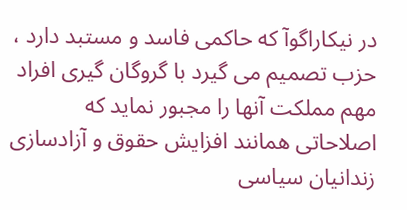در نیکاراگوآ که حاکمی فاسد و مستبد دارد ، حزب تصمیم می گیرد با گروگان گیری افراد مهم مملکت آنها را مجبور نماید که اصلاحاتی همانند افزایش حقوق و آزادسازی زندانیان سیاسی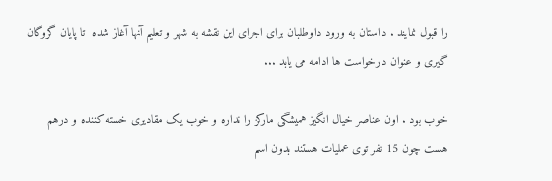را قبول نمایند . داستان به ورود داوطلبان برای اجرای این نقشه به شهر و تعلیم آنها آغاز شده  تا پایان گروگان گیری و عنوان درخواست ها ادامه می یابد ...

خوب بود . اون عناصر خیال انگیز همیشگی مارکز را نداره و خوب یک مقادیری خسته کننده و درهم هست چون 15 نفر توی عملیات هستند بدون اسم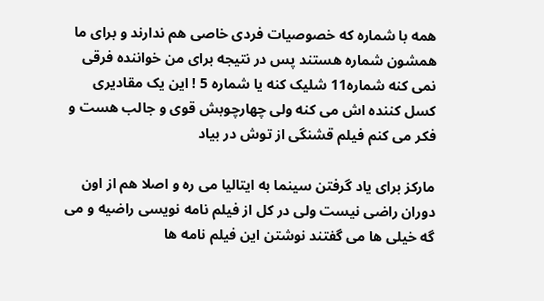همه با شماره که خصوصیات فردی خاصی هم ندارند و برای ما همشون شماره هستند پس در نتیجه برای من خواننده فرقی نمی کنه شماره11 شلیک کنه یا شماره 5 ! این یک مقادیری کسل کننده اش می کنه ولی چهارچوبش قوی و جالب هست و فکر می کنم فیلم قشنگی از توش در بیاد

مارکز برای یاد گرفتن سینما به ایتالیا می ره و اصلا هم از اون دوران راضی نیست ولی در کل از فیلم نامه نویسی راضیه و می گه خیلی ها می گفتند نوشتن این فیلم نامه ها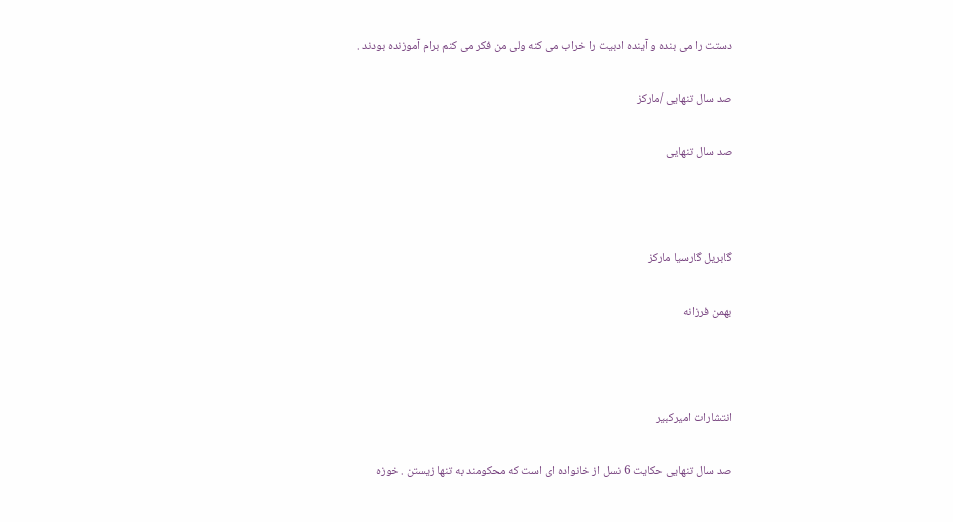دستت را می بنده و آینده ادبیت را خراب می کنه ولی من فکر می کنم برام آموزنده بودند .

صد سال تنهایی /مارکز

صد سال تنهایی



گابریل گارسیا مارکز

بهمن فرزانه



انتشارات امیرکبیر

صد سال تنهایی حکایت 6 نسل از خانواده ای است که محکومند به تنها زیستن . خوزه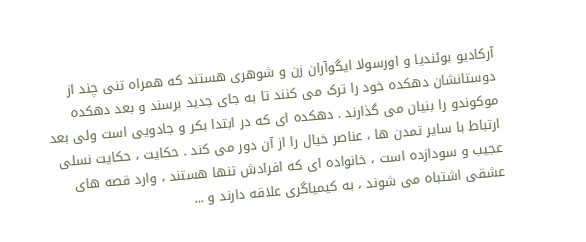آرکادیو بوئندیا و اورسولا ایگوآران زن و شوهری هستند که همراه تنی چند از دوستانشان دهکده خود را ترک می کنند تا به جای جدید برسند و بعد دهکده موکوندو را بنیان می گذارند . دهکده ای که در ابتدا بکر و جادویی است ولی بعد ارتباط با سایر تمدن ها ، عناصر خیال را از آن دور می کند . حکایت ، حکایت نسلی عجیب و سودازده است ، خانواده ای که افرادش تنها هستند ، وارد قصه های عشقی اشتباه می شوند ، به کیمیاگری علاقه دارند و ...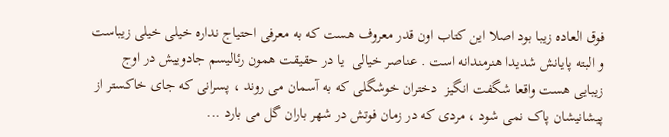فوق العاده زیبا بود اصلا این کتاب اون قدر معروف هست که به معرفی احتیاج نداره خیلی خیلی زیباست و البته پایانش شدیدا هنرمندانه است . عناصر خیالی  یا در حقیقت همون رئالیسم جادوییش در اوج زیبایی هست واقعا شگفت انگیز  دختران خوشگلی که به آسمان می روند ، پسرانی که جای خاکستر از پیشانیشان پاک نمی شود ، مردی که در زمان فوتش در شهر باران گل می بارد ...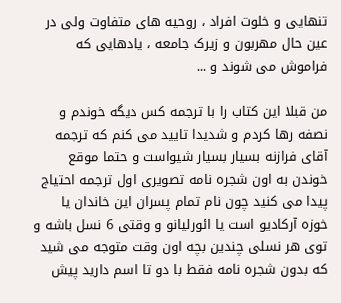تنهایی و خلوت افراد ، روحیه های متفاوت ولی در عین حال مهربون و زیرک جامعه ، یادهایی که فراموش می شوند و ...

من قبلا این کتاب را با ترجمه کس دیگه خوندم و نصفه رها کردم و شدیدا تایید می کنم که ترجمه آقای فرازنه بسیار بسیار شیواست و حتما موقع خوندن به اون شجره نامه تصویری اول ترجمه احتیاج پیدا می کنید چون نام تمام پسران این خاندان یا خوزه آرکادیو است یا ائورلیانو و وقتی 6 نسل باشه و توی هر نسلی چندین بچه اون وقت متوجه می شید که بدون شجره نامه فقط با دو تا اسم دارید پیش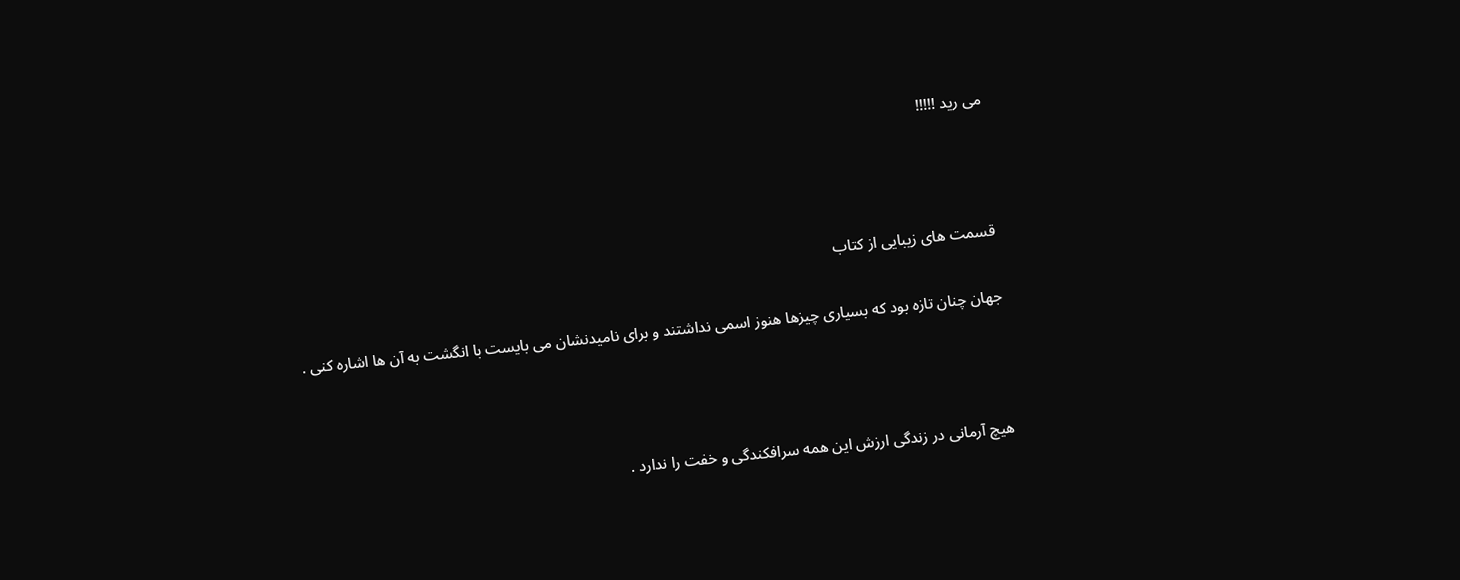می رید !!!!!



قسمت های زیبایی از کتاب

جهان چنان تازه بود که بسیاری چیزها هنوز اسمی نداشتند و برای نامیدنشان می بایست با انگشت به آن ها اشاره کنی .



هیچ آرمانی در زندگی ارزش این همه سرافکندگی و خفت را ندارد .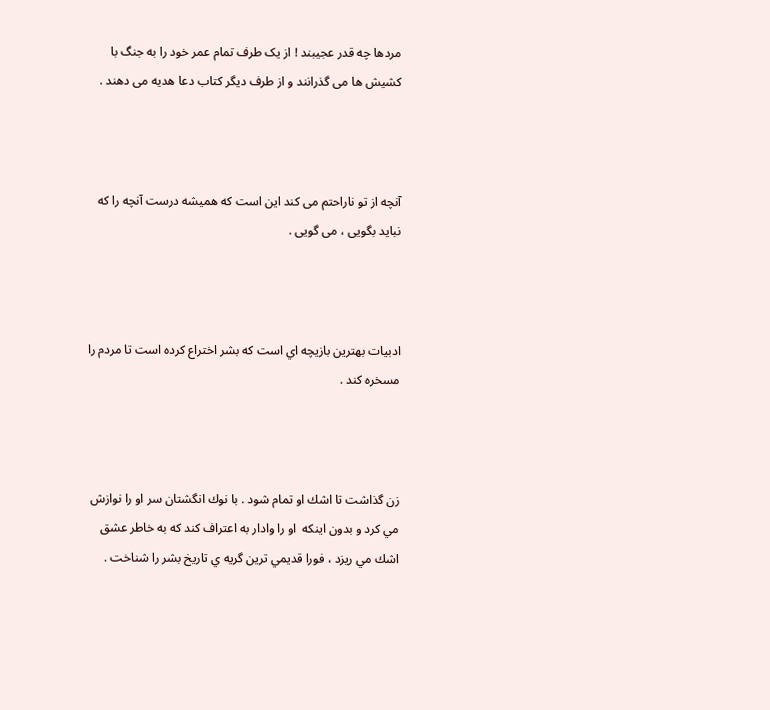مردها چه قدر عجیبند ! از یک طرف تمام عمر خود را به جنگ با کشیش ها می گذرانند و از طرف دیگر کتاب دعا هدیه می دهند .



آنچه از تو ناراحتم می کند این است که همیشه درست آنچه را که نباید بگویی ، می گویی .



ادبيات بهترين بازيچه اي است كه بشر اختراع كرده است تا مردم را مسخره كند .



زن گذاشت تا اشك او تمام شود . با نوك انگشتان سر او را نوازش مي كرد و بدون اينكه  او را وادار به اعتراف كند كه به خاطر عشق اشك مي ريزد ، فورا قديمي ترين گريه ي تاريخ بشر را شناخت .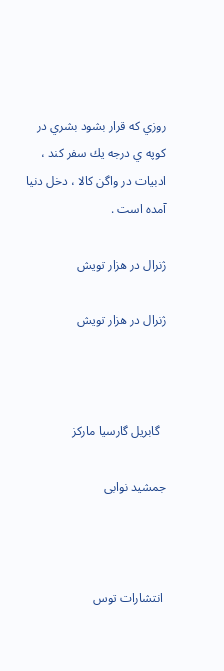روزي كه قرار بشود بشري در كوپه ي درجه يك سفر كند ، ادبيات در واگن كالا ، دخل دنيا آمده است .

ژنرال در هزار تویش

ژنرال در هزار تویش



  گابریل گارسیا مارکز

جمشید نوابی



 انتشارات توس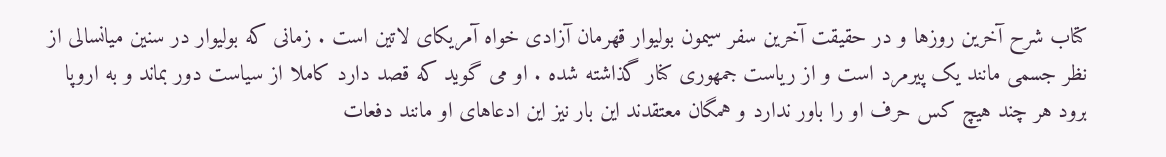کتاب شرح آخرین روزها و در حقیقت آخرین سفر سیمون بولیوار قهرمان آزادی خواه آمریکای لاتین است . زمانی که بولیوار در سنین میانسالی از نظر جسمی مانند یک پیرمرد است و از ریاست جمهوری کنار گذاشته شده . او می گوید که قصد دارد کاملا از سیاست دور بماند و به اروپا برود هر چند هیچ کس حرف او را باور ندارد و همگان معتقدند این بار نیز این ادعاهای او مانند دفعات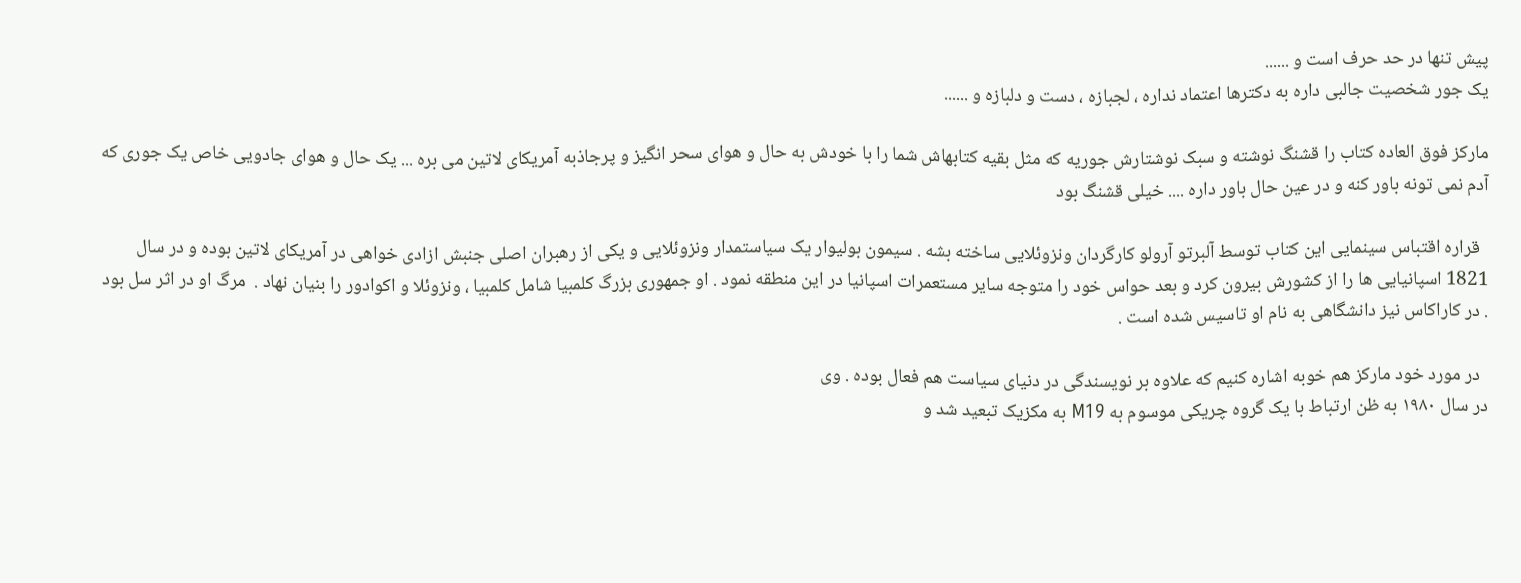پیش تنها در حد حرف است و ......
یک جور شخصیت جالبی داره به دکترها اعتماد نداره ، لجبازه ، دست و دلبازه و ......

مارکز فوق العاده کتاب را قشنگ نوشته و سبک نوشتارش جوریه که مثل بقیه کتابهاش شما را با خودش به حال و هوای سحر انگیز و پرجاذبه آمریکای لاتین می بره ... یک حال و هوای جادویی خاص یک جوری که آدم نمی تونه باور کنه و در عین حال باور داره .... خیلی قشنگ بود

  قراره اقتباس سینمایی این کتاب توسط آلبرتو آرولو کارگردان ونزوئلایی ساخته بشه . سیمون بولیوار یک سیاستمدار ونزوئلایی و یکی از رهبران اصلی جنبش ازادی خواهی در آمریکای لاتین بوده و در سال 1821 اسپانیایی ها را از کشورش بیرون کرد و بعد حواس خود را متوجه سایر مستعمرات اسپانیا در این منطقه نمود . او جمهوری بزرگ کلمبیا شامل کلمبیا ، ونزوئلا و اکوادور را بنیان نهاد .  مرگ او در اثر سل بود . در کاراکاس نیز دانشگاهی به نام او تاسیس شده است .

  در مورد خود مارکز هم خوبه اشاره کنیم که علاوه بر نویسندگی در دنیای سیاست هم فعال بوده . وی
در سال ۱۹۸۰ به ظن ارتباط با یک گروه چریکی موسوم به M19 به مکزیک تبعید شد و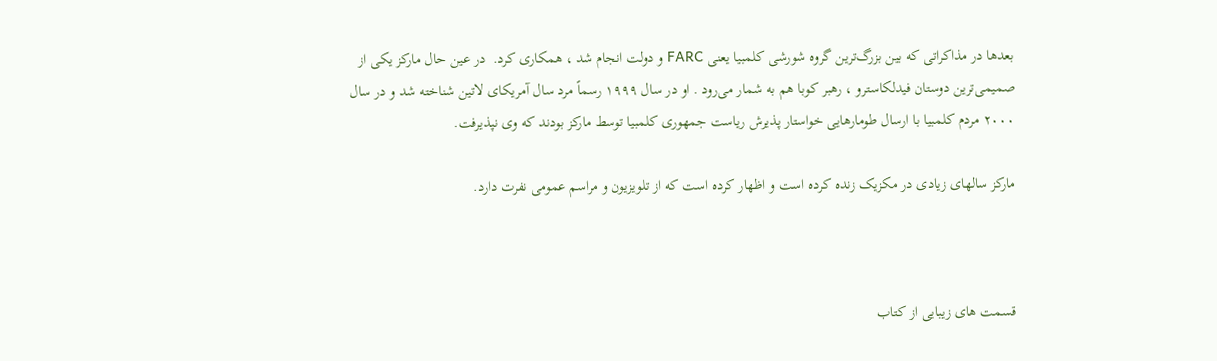بعدها در مذاکراتی که بین بزرگ‌ترین گروه شورشی کلمبیا یعنی FARC و دولت انجام شد ، همکاری کرد.  در عین حال مارکز یکی از صمیمی‌ترین دوستان فیدلکاسترو ، رهبر کوبا هم به شمار می‌رود . او در سال ۱۹۹۹ رسماً مرد سال آمريکای لاتین شناخته شد و در سال ۲۰۰۰ مردم کلمبيا با ارسال طومارهايی خواستار پذيرش رياست جمهوری کلمبيا توسط مارکز بودند که وی نپذيرفت.

مارکز سالهای زیادی در مکزیک زنده کرده است و اظهار کرده است که از تلویزیون و مراسم عمومی نفرت دارد.



قسمت های زیبایی از کتاب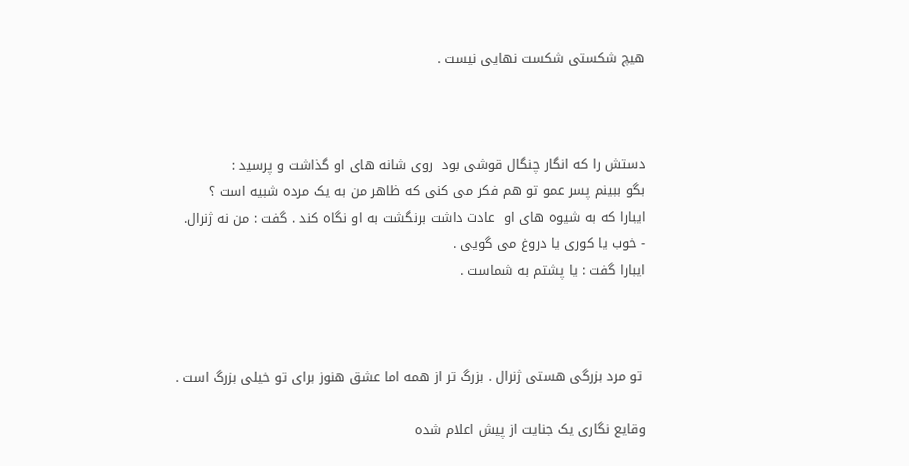هیچ شکستی شکست نهایی نیست .



دستش را که انگار چنگال قوشی بود  روی شانه های او گذاشت و پرسید :
بگو ببینم پسر عمو تو هم فکر می کنی که ظاهر من به یک مرده شبیه است ؟
ایبارا که به شیوه های او  عادت داشت برنگشت به او نگاه کند . گفت : من نه ژنرال.
- خوب یا کوری یا دروغ می گویی .
ایبارا گفت : یا پشتم به شماست .



 تو مرد بزرگی هستی ژنرال . بزرگ تر از همه اما عشق هنوز برای تو خیلی بزرگ است .

وقایع نگاری یک جنایت از پیش اعلام شده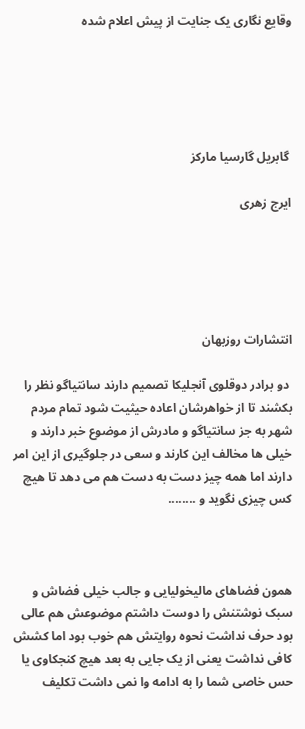وقایع نگاری یک جنایت از پیش اعلام شده





 گابریل گارسیا مارکز

ایرج زهری





انتشارات روزبهان

 دو برادر دوقلوی آنجلیکا تصمیم دارند سانتیاگو نظر را بکشند تا از خواهرشان اعاده حیثیت شود تمام مردم شهر به جز سانتیاگو و مادرش از موضوع خبر دارند و خیلی ها مخالف این کارند و سعی در جلوگیری از این امر دارند اما همه چیز دست به دست هم می دهد تا هیچ کس چیزی نگوید و ........



همون فضاهای مالیخولیایی و جالب خیلی فضاش و سبک نوشتنش را دوست داشتم موضوعش هم عالی بود حرف نداشت نحوه روایتش هم خوب بود اما کشش کافی نداشت یعنی از یک جایی به بعد هیچ کنجکاوی یا حس خاصی شما را به ادامه وا نمی داشت تکلیف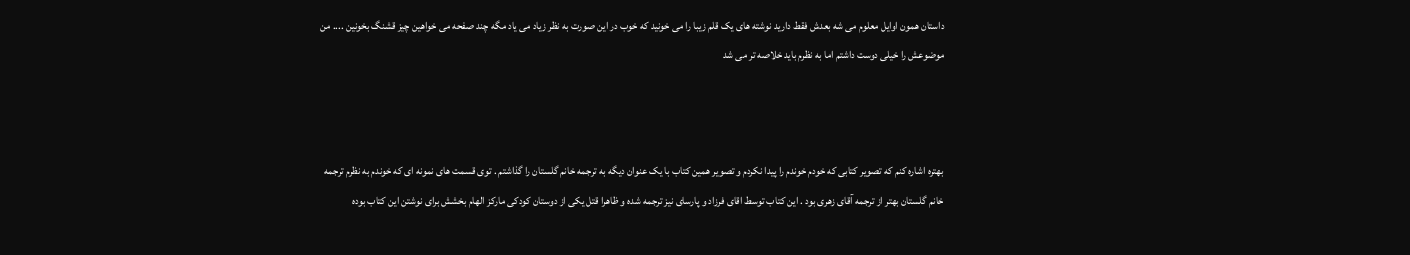داستان همون اوایل معلوم می شه بعدش فقط دارید نوشته های یک قلم زیبا را می خونید که خوب در این صورت به نظر زیاد می یاد مگه چند صفحه می خواهین چیز قشنگ بخونین .... من موضوعش را خیلی دوست داشتم اما به نظرم باید خلاصه تر می شد



بهتره اشاره کنم که تصویر کتابی که خودم خوندم را پیدا نکردم و تصویر همین کتاب با یک عنوان دیگه به ترجمه خانم گلستان را گذاشتم . توی قسمت های نمونه ای که خوندم به نظرم ترجمه خانم گلستان بهتر از ترجمه آقای زهری بود . این کتاب توسط اقای فرزاد و پارسای نیز ترجمه شده و ظاهرا قتل یکی از دوستان کودکی مارکز الهام بخشش برای نوشتن این کتاب بوده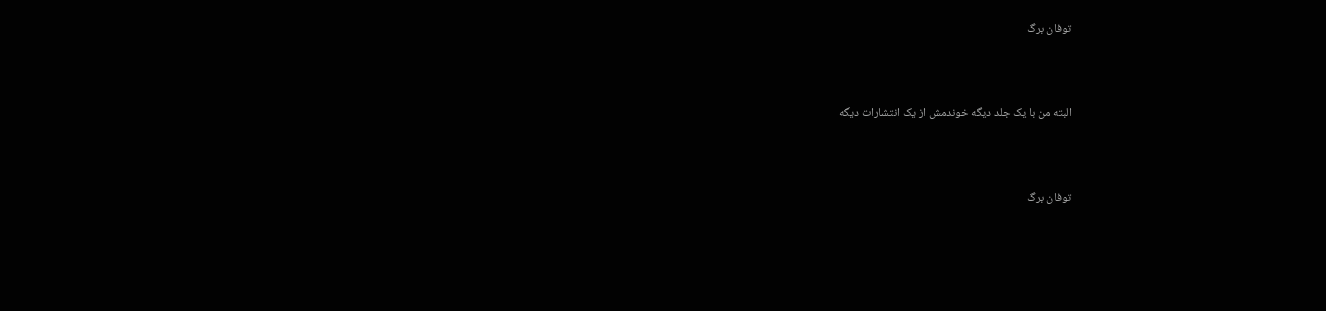توفان برگ



البته من با یک جلد دیگه خوندمش از یک انتشارات دیگه



توفان برگ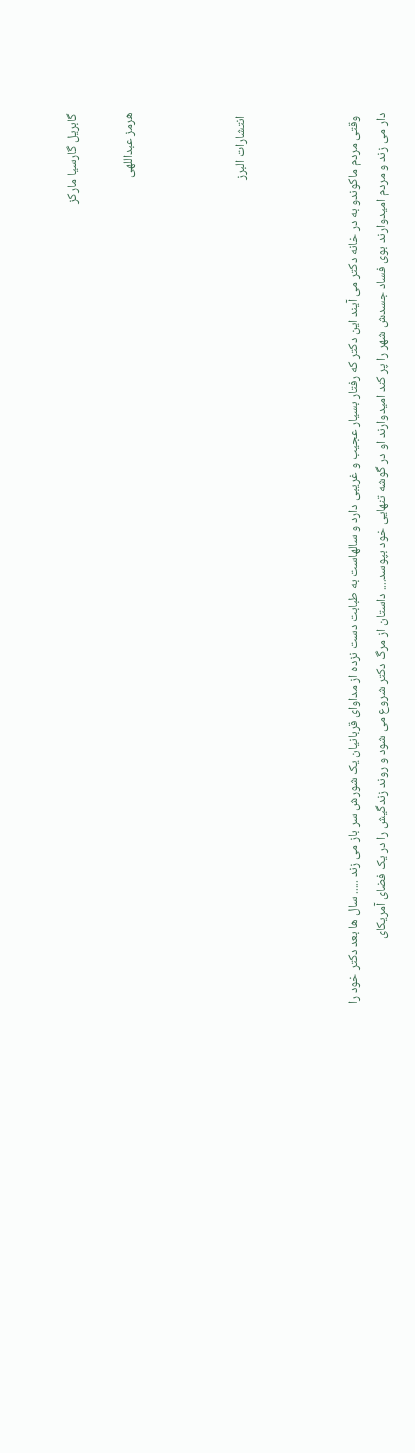گابریل گارسیا مارکز

هرمز عبداللهی



 انتشارات البرز



 وقتی مردم ماکوندو به در خانه دکتر می آیند این دکتر که رفتار بسیار عجیب و غریبی دارد و سالهاست به طبابت دست نزده از مداوای قربانیان یک شورش سر باز می زند ..... سال ها بعد دکتر خود را دار می زند و مردم امیدوارند بوی فساد جسدش شهر را پر کند امیدوارند او در گوشه تنهایی خود بپوسد.... داستان از مرگ دکتر شروع می شود و روند زندگیش را در یک فضای آمریکای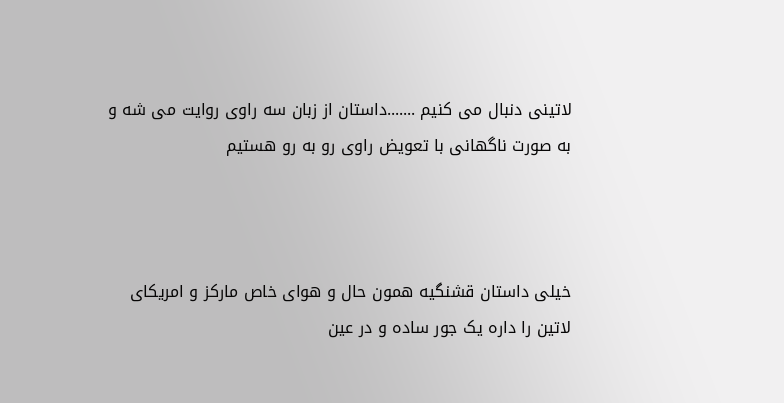لاتینی دنبال می کنیم .......داستان از زبان سه راوی روایت می شه و به صورت ناگهانی با تعویض راوی رو به رو هستیم



خیلی داستان قشنگیه همون حال و هوای خاص مارکز و امریکای لاتین را داره یک جور ساده و در عین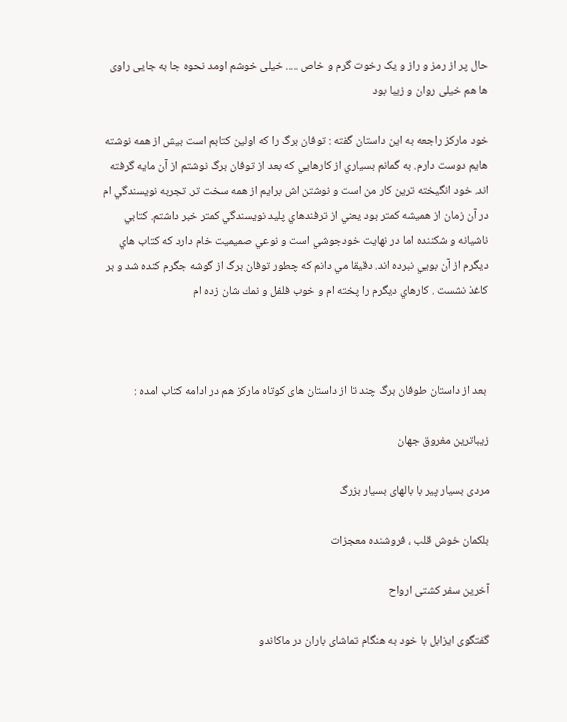حال پر از رمز و راز و یک رخوت گرم و خاص ..... خیلی خوشم اومد نحوه جا به جایی راوی ها هم خیلی روان و زیبا بود

خود مارکز راجعه به این داستان گفته : توفان برگ را كه اولين كتابم است بيش از همه نوشته هايم دوست دارم. به گمانم بسياري از كارهايي كه بعد از توفان برگ نوشتم از آن مايه گرفته اند. خود انگيخته ترين كار من است و نوشتن اش برايم از همه سخت تر. تجربه نويسندگي ام در آن زمان از هميشه كمتر بود يعني از ترفندهاي پليد نويسندگي كمتر خبر داشتم. كتابي ناشيانه و شكننده اما در نهايت خودجوشي است و نوعي صميميت خام دارد كه كتاب هاي ديگرم از آن بويي نبرده اند. دقيقا مي دانم كه چطور توفان برگ از گوشه جگرم كنده شد و بر كاغذ نشست . كارهاي ديگرم را پخته ام و خوب فلفل و نمك شان زده ام



 بعد از داستان طوفان برگ چند تا از داستان های کوتاه مارکز هم در ادامه کتاب امده :

زیباترین مغروق جهان

مردی بسیار پیر با بالهای بسیار بزرگ

بلکمان خوش قلب ، فروشنده معجزات

آخرین سفر کشتی ارواح

گفتگوی ایزابل با خود به هنگام تماشای باران در ماکاندو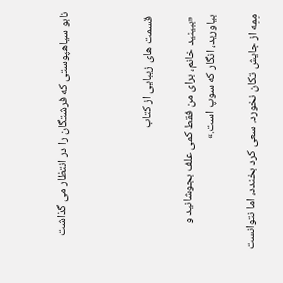نابو سیاهپوستی که فرشتگان را در انتظار می گذاشت



 قسمت های زیبایی از کتاب

 «ببینید خانم، برای من فقط کمی علف بجوشانید و بیاورید، انگار که سوپ است.»

مِمِه از جایش تکان نخورد. سعی کرد بخندد، اما نتوانست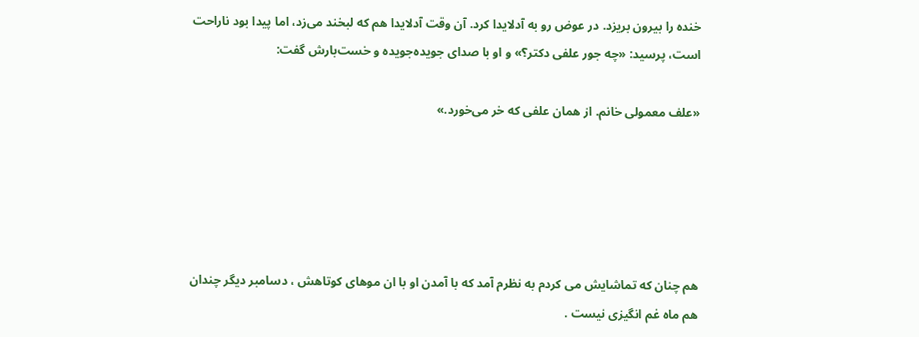خنده را بیرون بریزد. در عوض رو به آدلایدا کرد. آن وقت آدلایدا هم که لبخند می‌زد، اما پیدا بود ناراحت است، پرسید: «چه جور علفی دکتر؟» و او با صدای جویده‌جویده و خست‌بارش گفت:

«علف معمولی خانم. از همان علفی که خر می‌خورد.»





هم چنان که تماشایش می کردم به نظرم آمد که با آمدن او با ان موهای کوتاهش ، دسامبر دیگر چندان هم ماه غم انگیزی نیست .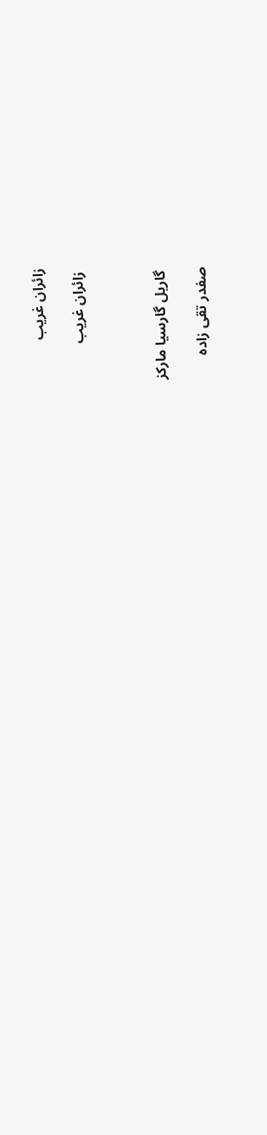زائران غریب

 زائران غریب



 گاریل گارسیا مارکز

صفدر تقی زاده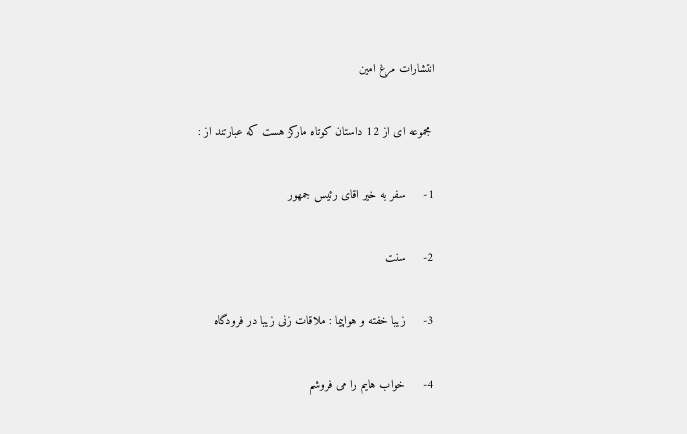انتشارات مرغ امین

 مجموعه ای از 12 داستان کوتاه مارکز هست که عبارتند از :

1-     سفر به خیر اقای رئیس جمهور

2-     سنت

3-     زیبا خفته و هواپیما : ملاقات زنی زیبا در فرودگاه

4-     خواب هایم را می فروشم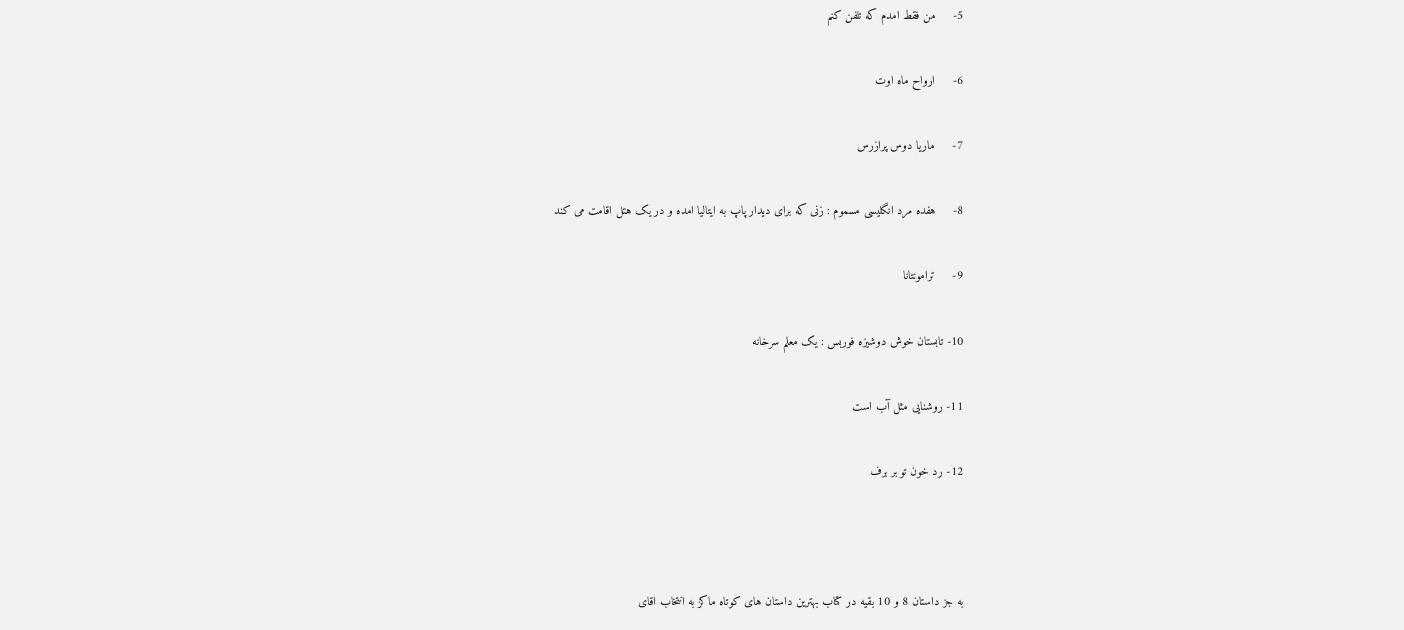5-     من فقط امدم که تلفن کنم

6-     ارواح ماه اوت

7-     ماریا دوس پرازرس

8-     هفده مرد انگلیسی مسموم : زنی که برای دیدار پاپ به ایتالیا امده و در یک هتل اقامت می کند

9-     ترامونتانا

10- تابستان خوش دوشیزه فوربس : یک معلم سرخانه

11- روشنایی مثل آب است

12- رد خون تو بر برف



به جز داستان 8 و 10 بقیه در کتاب بهترین داستان های کوتاه ماکز به انتخاب اقای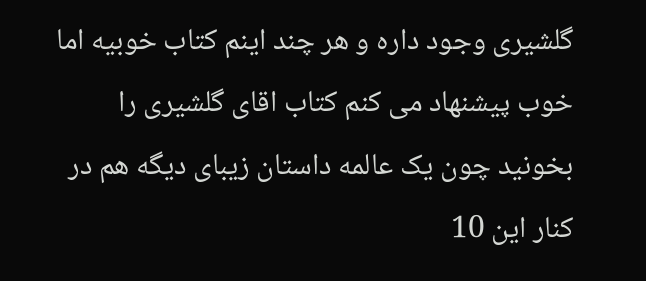گلشیری وجود داره و هر چند اینم کتاب خوبیه اما خوب پیشنهاد می کنم کتاب اقای گلشیری را بخونید چون یک عالمه داستان زیبای دیگه هم در کنار این 10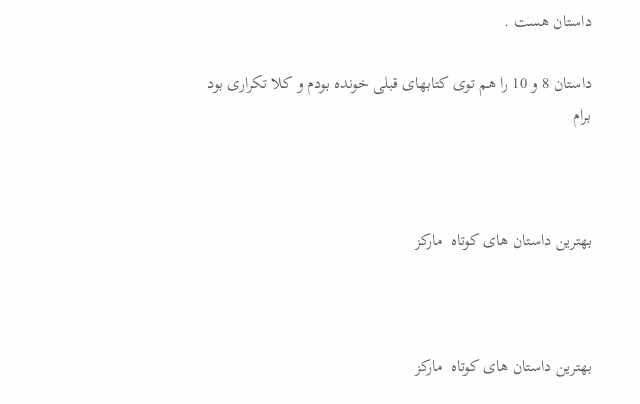داستان هست .

داستان 8 و 10 را هم توی کتابهای قبلی خونده بودم و کلا تکراری بود برام



بهترین داستان های کوتاه  مارکز



بهترین داستان های کوتاه  مارکز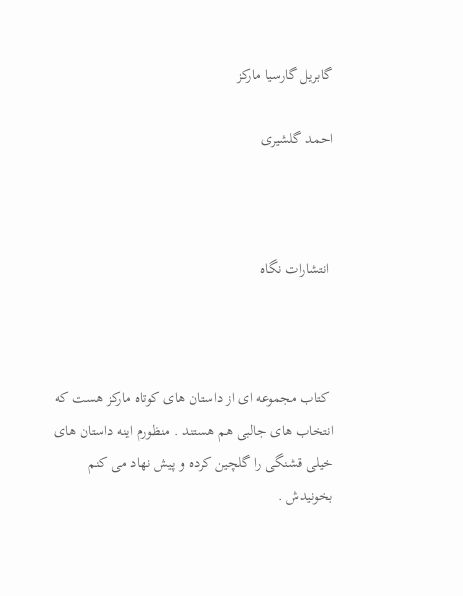گابریل گارسیا مارکز

احمد گلشیری



 انتشارات نگاه



 کتاب مجموعه ای از داستان های کوتاه مارکز هست که انتخاب های جالبی هم هستند . منظورم اینه داستان های خیلی قشنگی را گلچین کرده و پیش نهاد می کنم بخونیدش .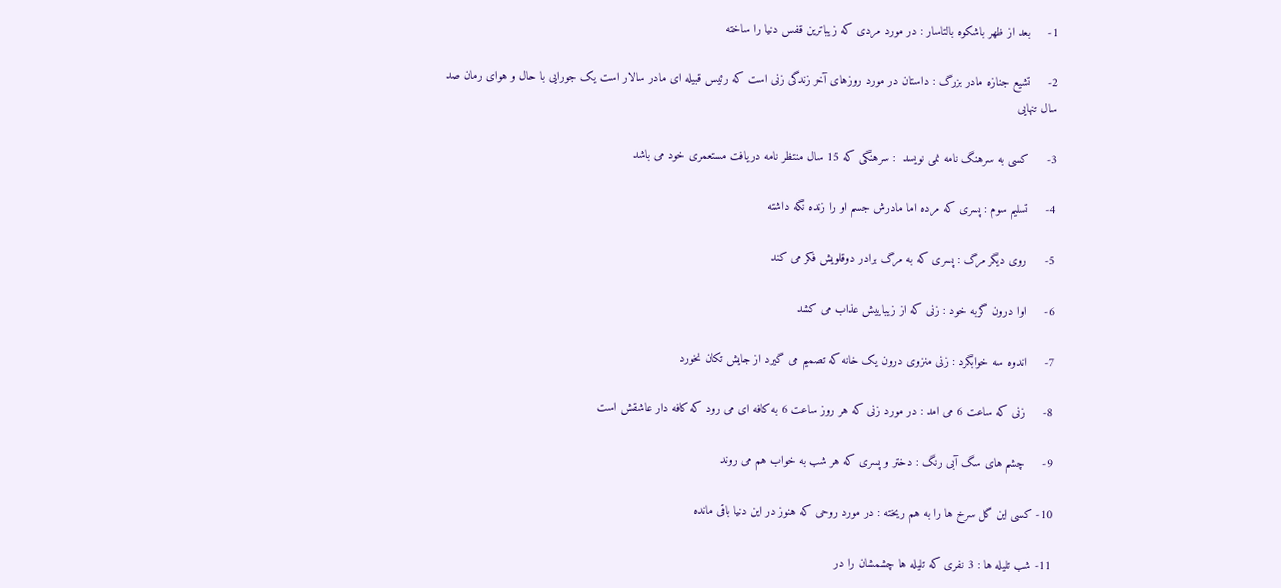1-     بعد از ظهر باشکوه بالتاسار : در مورد مردی که زیباترین قفس دنیا را ساخته

2-     تشیع جنازه مادر بزرگ : داستان در مورد روزهای آخر زندگی زنی است که رئیس قبیله ای مادر سالار است یک جورایی با حال و هوای رمان صد سال تنهایی

3-     کسی به سرهنگ نامه نمی نویسد  : سرهنگی که 15 سال منتظر نامه دریافت مستعمری خود می باشد

4-     تسلیم سوم : پسری که مرده اما مادرش جسم او را زنده نگه داشته

5-     روی دیگر مرگ : پسری که به مرگ برادر دوقلویش فکر می کند

6-     اوا درون گربه خود : زنی که از زیباییش عذاب می کشد

7-     اندوه سه خوابگرد : زنی منزوی درون یک خانه که تصمیم می گیرد از جایش تکان نخورد

8-     زنی که ساعت 6 می امد : در مورد زنی که هر روز ساعت 6 به کافه ای می رود که کافه دار عاشقش است

9-     چشم های سگ آبی رنگ : دختر و پسری که هر شب به خواب هم می روند

10- کسی این گل سرخ ها را به هم ریخته : در مورد روحی که هنوز در این دنیا باقی مانده

11- شب تلیله ها : 3 نفری که تلیله ها چشمشان را در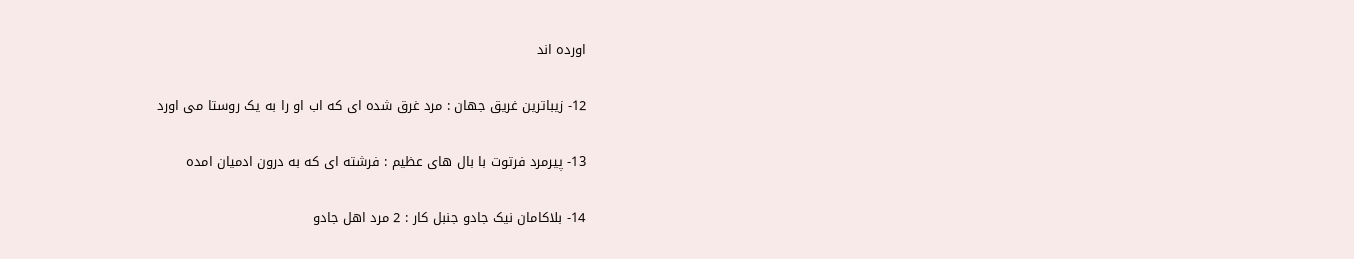اورده اند

12- زیباترین غریق جهان : مرد غرق شده ای که اب او را به یک روستا می اورد

13- پیرمرد فرتوت با بال های عظیم : فرشته ای که به درون ادمیان امده

14- بلاکامان نیک جادو جنبل کار : 2 مرد اهل جادو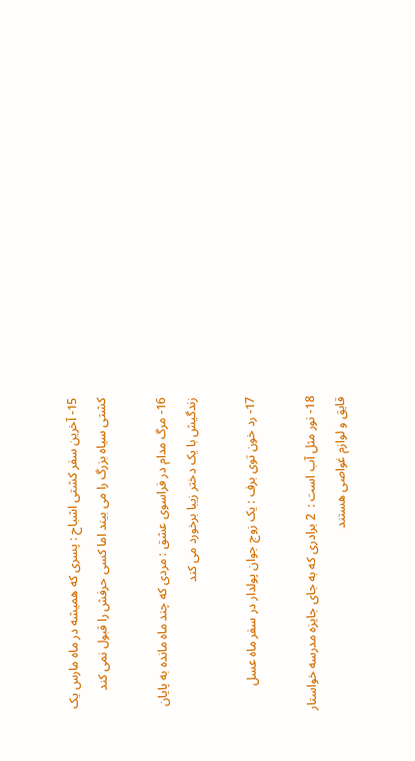15- آخرین سفر کشتی اشباح : پسری که همیشه در ماه مارس یک کشتی سیاه بزرگ را می بیند اما کسی حرفش را قبول نمی کند

16- مرگ مدام در فراسوی عشق : مردی که چند ماه مانده به پایان زندگیش با یک دختر زیبا برخورد می کند

17- رد خون توی برف : یک زوج جوان پولدار در سفر ماه عسل

18- نور مثل آب است :  2 برادری که به جای جایزه مدرسه خواستار قایق و لوازم غواصی هستند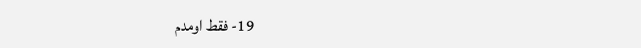19- فقط اومدم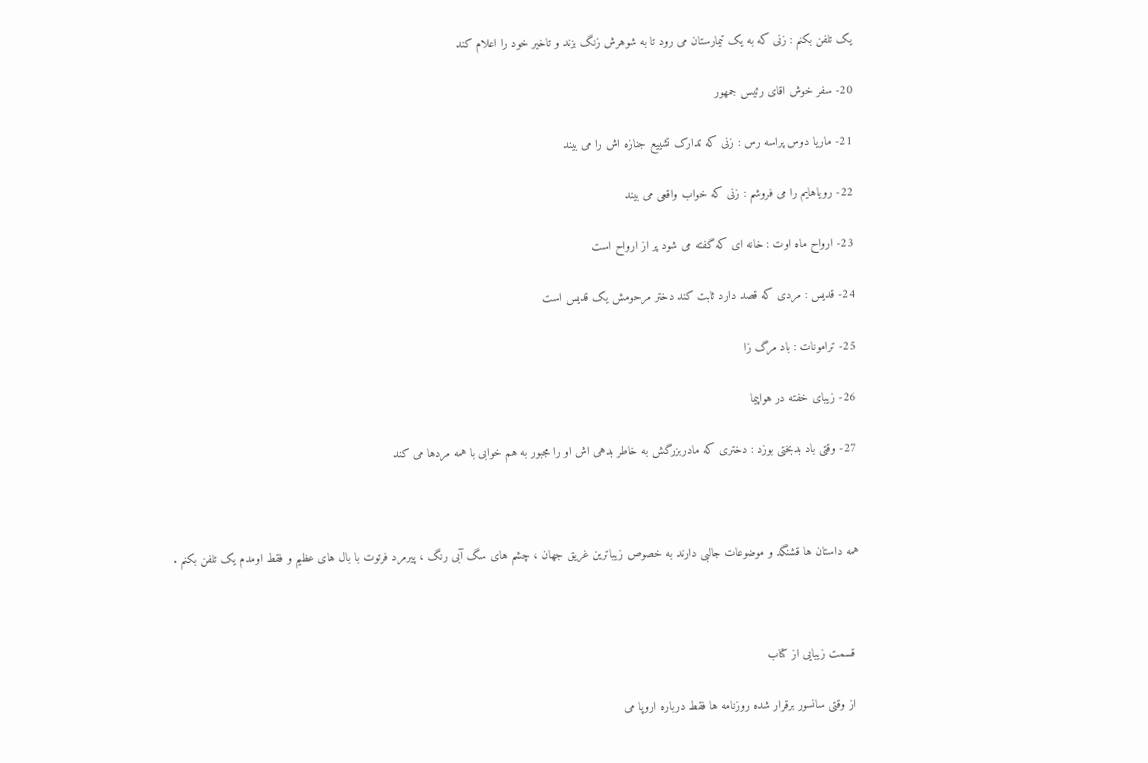یک تلفن بکنم : زنی که به یک تیمارستان می رود تا به شوهرش زنگ بزند و تاخیر خود را اعلام کند

20- سفر خوش اقای رئیس جمهور

21- ماریا دوس پراسه رس : زنی که تدارک تشییع جنازه اش را می بیند

22- رویاهایم را می فروشم : زنی که خواب واقعی می بیند

23- ارواح ماه اوت : خانه ای که گفته می شود پر از ارواح است

24- قدیس : مردی که قصد دارد ثابت کند دختر مرحومش یک قدیس است

25- ترامونات : باد مرگ زا

26- زیبای خفته در هواپیما

27- وقتی باد بدبختی بوزد : دختری که مادربزرگش به خاطر بدهی اش او را مجبور به هم خوابی با همه مردها می کند



همه داستان ها قشنگد و موضوعات جالبی دارند به خصوص زیباترین غریق جهان ، چشم های سگ آبی رنگ ، پیرمرد فرتوت با بال های عظیم و فقط اومدم یک تلفن بکنم .



 قسمت زیبایی از کتاب

 از وقتی سانسور برقرار شده روزنامه ها فقط درباره اروپا می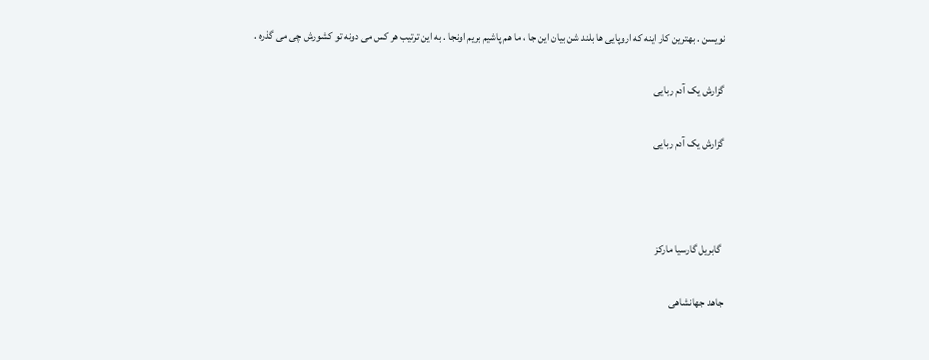نویسن . بهترین کار اینه که اروپایی ها بلند شن بیان این جا ، ما هم پاشیم بریم اونجا . به این ترتیب هر کس می دونه تو کشورش چی می گذره .

گزارش یک آدم ربایی

گزارش یک آدم ربایی



 گابریل گارسیا مارکز

جاهد جهانشاهی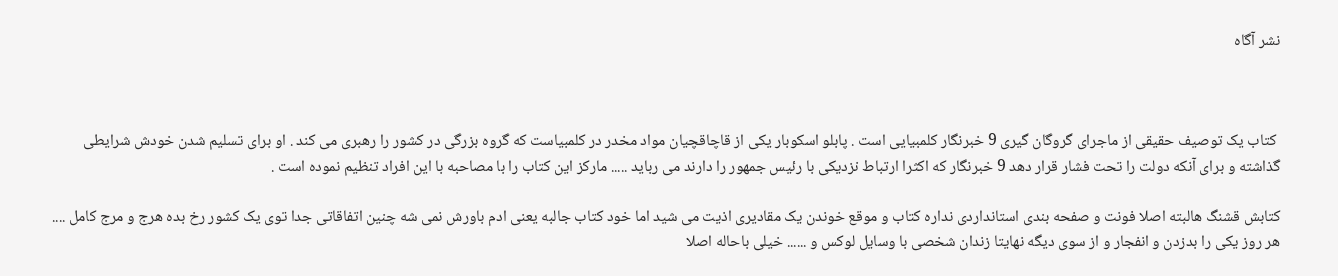نشر آگاه



 کتاب یک توصیف حقیقی از ماجرای گروگان گیری 9 خبرنگار کلمبیایی است . پابلو اسکوبار یکی از قاچاقچیان مواد مخدر در کلمبیاست که گروه بزرگی در کشور را رهبری می کند . او برای تسلیم شدن خودش شرایطی گذاشته و برای آنکه دولت را تحت فشار قرار دهد 9 خبرنگار که اکثرا ارتباط نزدیکی با رئیس جمهور را دارند می رباید ..... مارکز این کتاب را با مصاحبه با این افراد تنظیم نموده است .

کتابش قشنگ هالبته اصلا فونت و صفحه بندی استانداردی نداره کتاب و موقع خوندن یک مقادیری اذیت می شید اما خود کتاب جالبه یعنی ادم باورش نمی شه چنین اتفاقاتی جدا توی یک کشور رخ بده هرج و مرج کامل .... هر روز یکی را بدزدن و انفجار و از سوی دیگه نهایتا زندان شخصی با وسایل لوکس و ...... خیلی باحاله اصلا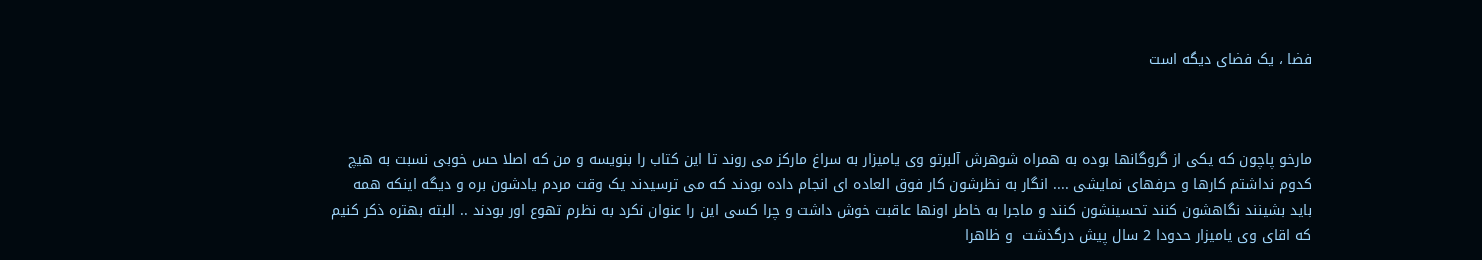فضا ، یک فضای دیگه است



مارخو پاچون که یکی از گروگانها بوده به همراه شوهرش آلبرتو وی یامیزار به سراغ مارکز می روند تا این کتاب را بنویسه و من که اصلا حس خوبی نسبت به هیچ کدوم نداشتم کارها و حرفهای نمایشی .... انگار به نظرشون کار فوق العاده ای انجام داده بودند که می ترسیدند یک وقت مردم یادشون بره و دیگه اینکه همه باید بشینند نگاهشون کنند تحسینشون کنند و ماجرا به خاطر اونها عاقبت خوش داشت و چرا کسی این را عنوان نکرد به نظرم تهوع اور بودند .. البته بهتره ذکر کنیم که اقای وی یامیزار حدودا 2 سال پیش درگذشت  و ظاهرا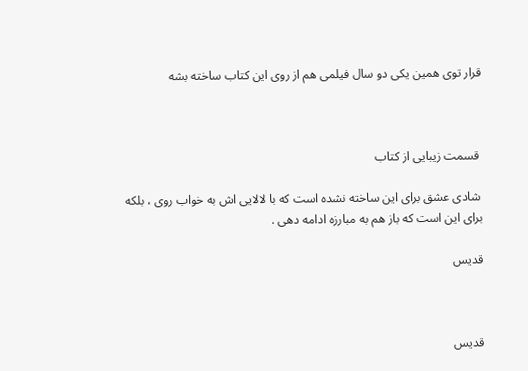قرار توی همین یکی دو سال فیلمی هم از روی این کتاب ساخته بشه



 قسمت زیبایی از کتاب

 شادی عشق برای این ساخته نشده است که با لالایی اش به خواب روی ، بلکه برای این است که باز هم به مبارزه ادامه دهی .

قدیس



قدیس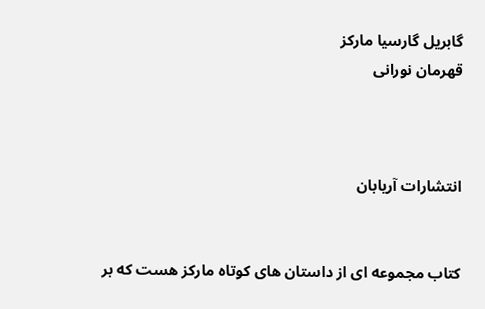گابریل گارسیا مارکز
قهرمان نورانی



انتشارات آریابان


کتاب مجموعه ای از داستان های کوتاه مارکز هست که بر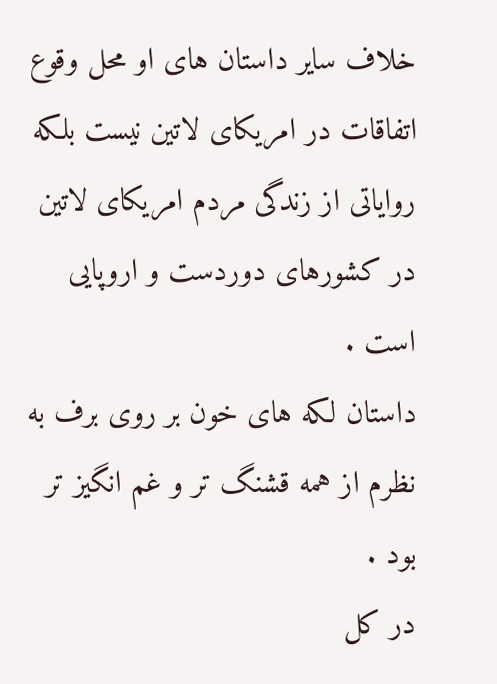خلاف سایر داستان های او محل وقوع اتفاقات در امریکای لاتین نیست بلکه روایاتی از زندگی مردم امریکای لاتین در کشورهای دوردست و اروپایی است .
داستان لکه های خون بر روی برف به نظرم از همه قشنگ تر و غم انگیز تر بود .
در کل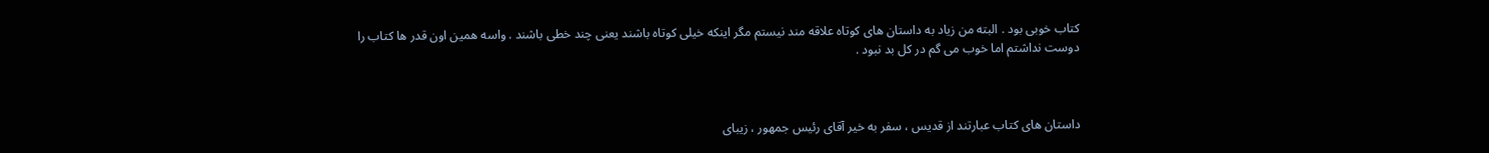کتاب خوبی بود . البته من زیاد به داستان های کوتاه علاقه مند نیستم مگر اینکه خیلی کوتاه باشند یعنی چند خطی باشند . واسه همین اون قدر ها کتاب را دوست نداشتم اما خوب می گم در کل بد نبود .



داستان های کتاب عبارتند از قدیس ، سفر به خیر آقای رئیس جمهور ، زیبای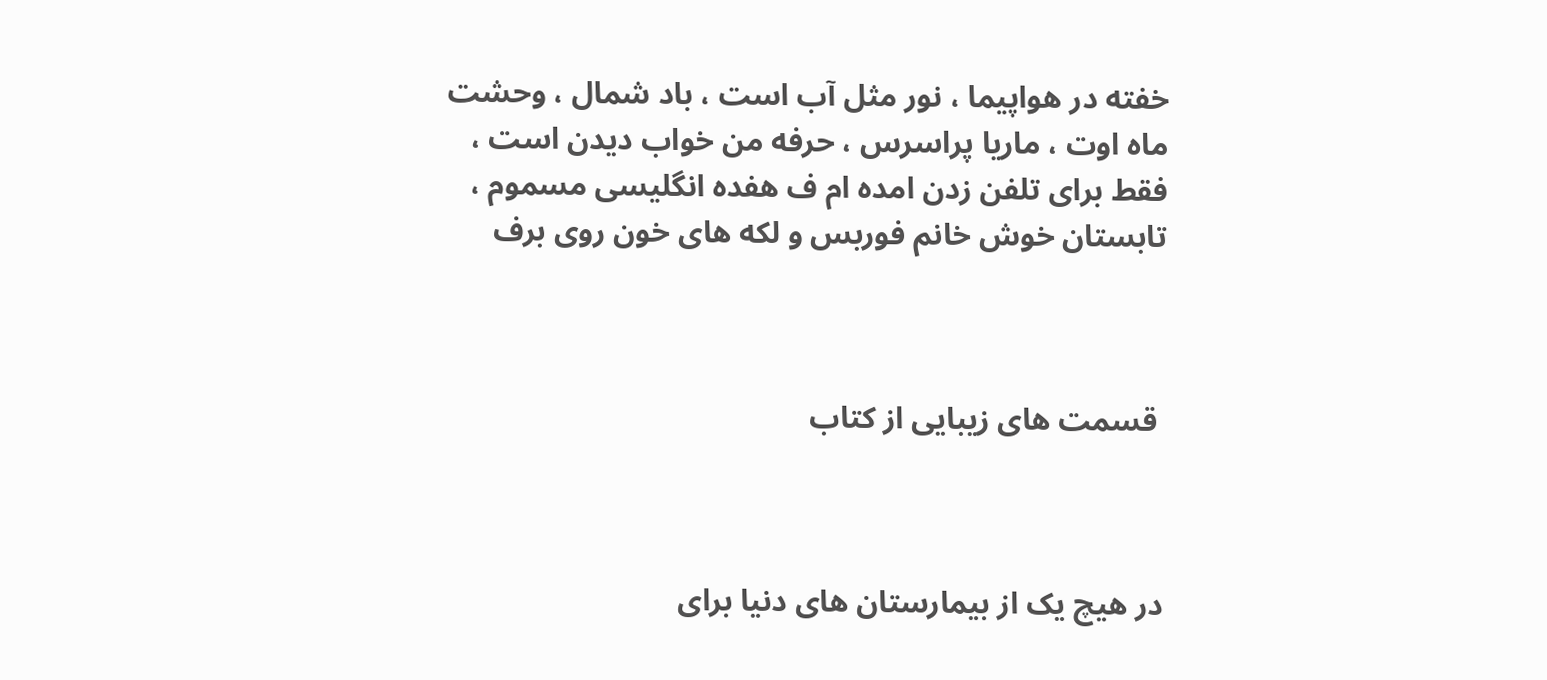خفته در هواپیما ، نور مثل آب است ، باد شمال ، وحشت ماه اوت ، ماریا پراسرس ، حرفه من خواب دیدن است ، فقط برای تلفن زدن امده ام ف هفده انگلیسی مسموم ، تابستان خوش خانم فوربس و لکه های خون روی برف



 قسمت های زیبایی از کتاب



در هیچ یک از بیمارستان های دنیا برای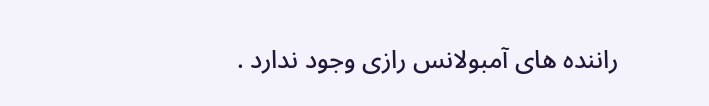راننده های آمبولانس رازی وجود ندارد .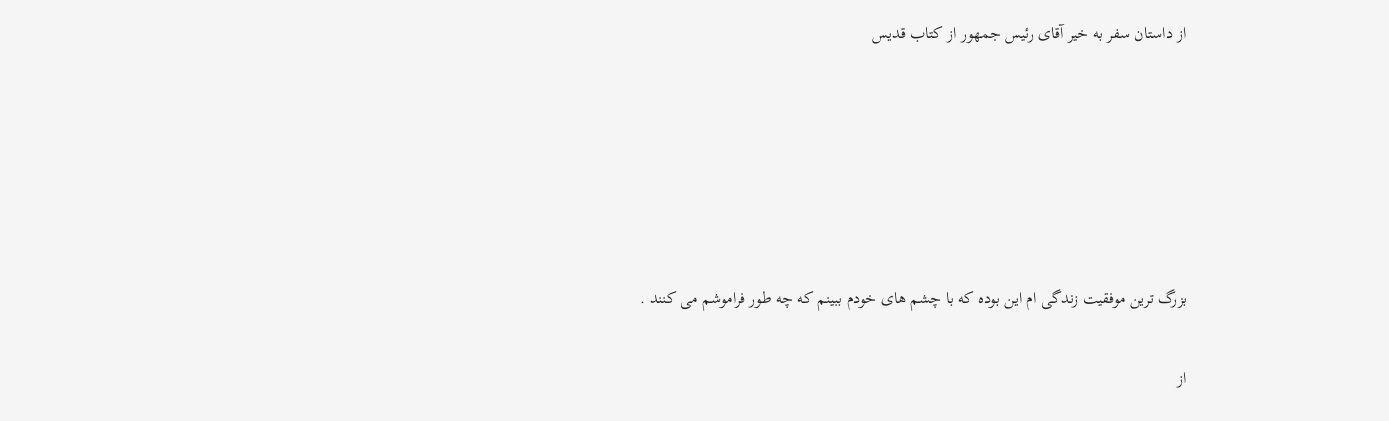از داستان سفر به خیر آقای رئیس جمهور از کتاب قدیس









بزرگ ترین موفقیت زندگی ام این بوده که با چشم های خودم ببینم که چه طور فراموشم می کنند .


از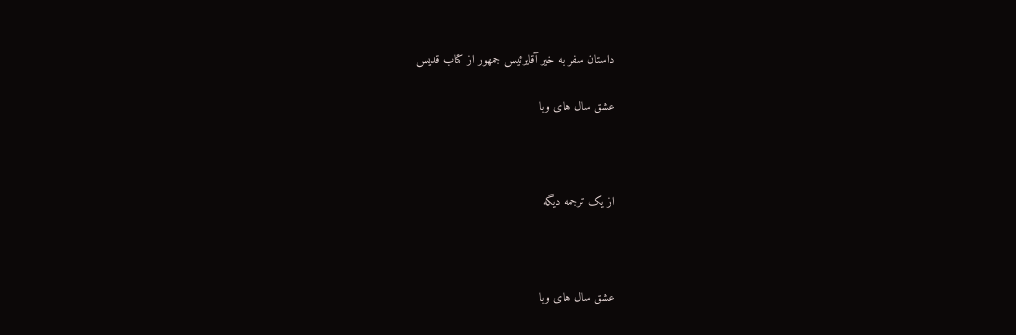داستان سفر به خیر آقایرئیس جمهور از کتاب قدیس

عشق سال های وبا



از یک ترجمه دیگه



عشق سال های وبا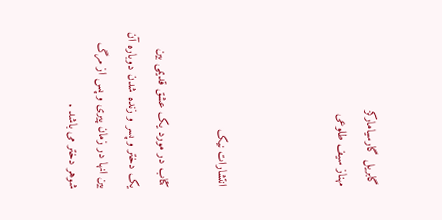گابریل گارسیامارکز
مهناز سیف طلوعی



انتشارات نیک

کتاب در مورد یک عشق قدیمی بین یک دختر و پسر و زنده شدن دوباره آن بین انها در زمان پیری و پس از مرگ شوهر دختر می باشد .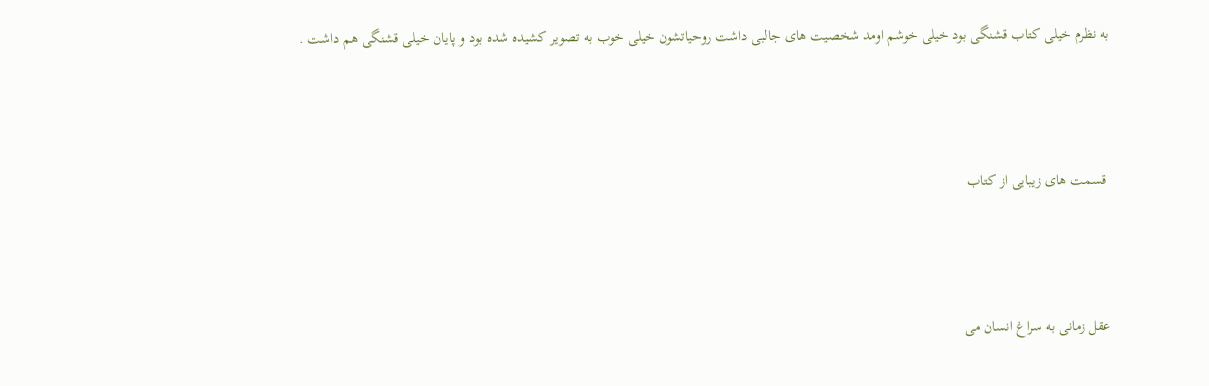به نظرم خیلی کتاب قشنگی بود خیلی خوشم اومد شخصیت های جالبی داشت روحیاتشون خیلی خوب به تصویر کشیده شده بود و پایان خیلی قشنگی هم داشت .



 قسمت های زیبایی از کتاب



عقل زمانی به سراغ انسان می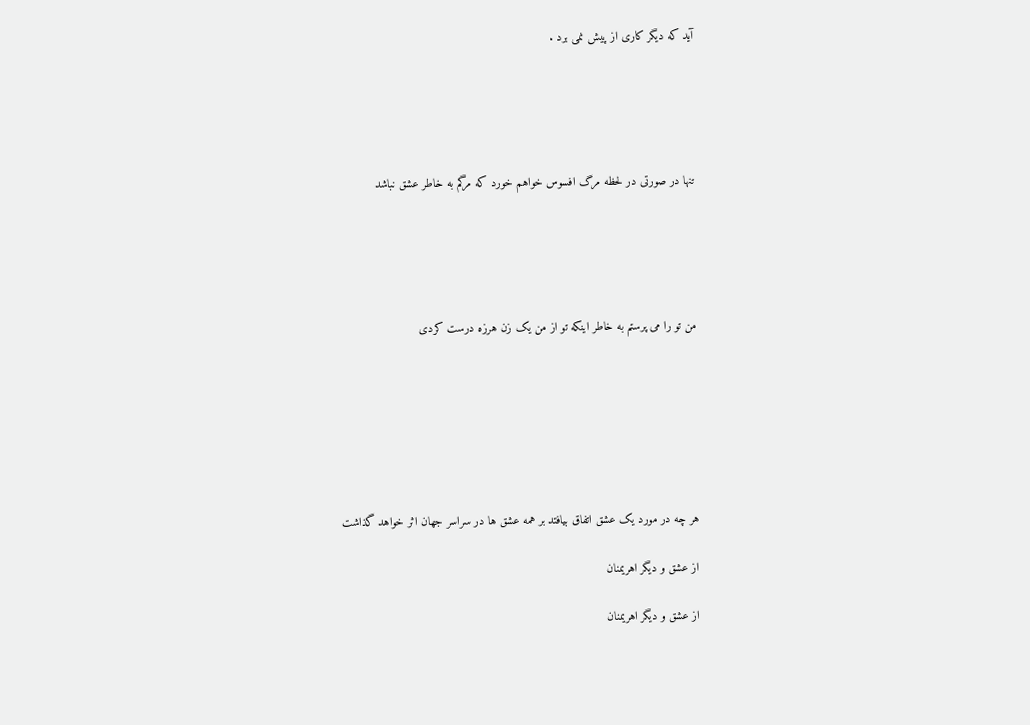آید که دیگر کاری از پیش نمی برد .





تنها در صورتی در لحظه مرگ افسوس خواهم خورد که مرگم به خاطر عشق نباشد





من تو را می پرستم به خاطر اینکه تو از من یک زن هرزه درست کردی







هر چه در مورد یک عشق اتفاق بیافتد بر همه عشق ها در سراسر جهان اثر خواهد گذاشت

از عشق و دیگر اهریمنان

از عشق و دیگر اهریمنان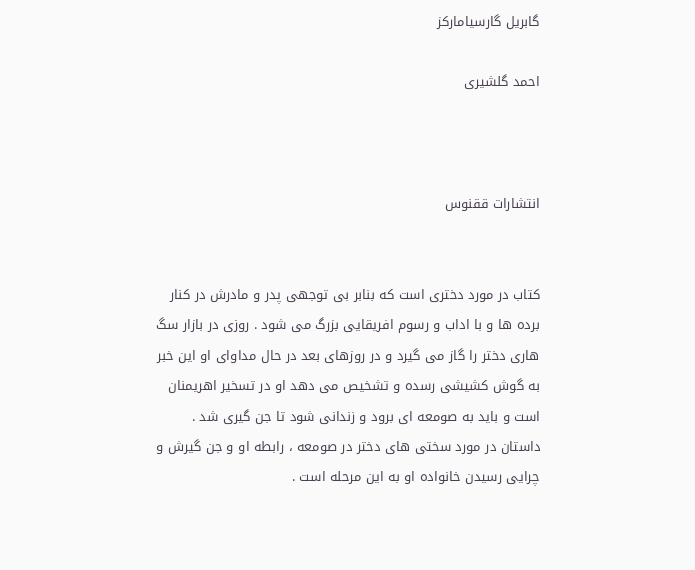گابریل گارسیامارکز

احمد گلشیری



انتشارات ققنوس


کتاب در مورد دختری است که بنابر بی توجهی پدر و مادرش در کنار برده ها و با اداب و رسوم افریقایی بزرگ می شود . روزی در بازار سگ هاری دختر را گاز می گیرد و در روزهای بعد در حال مداوای او این خبر به گوش کشیشی رسده و تشخیص می دهد او در تسخیر اهریمنان است و باید به صومعه ای برود و زندانی شود تا جن گیری شد . داستان در مورد سختی های دختر در صومعه ، رابطه او و جن گیرش و چرایی رسیدن خانواده او به این مرحله است .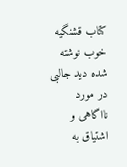کتاب قشنگیه خوب نوشته شده دید جالبی در مورد نااگاهی و اشتیاق به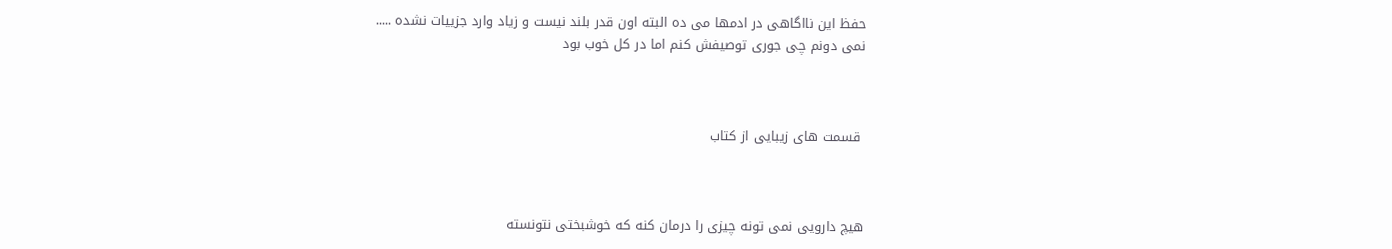حفظ این نااگاهی در ادمها می ده البته اون قدر بلند نیست و زیاد وارد جزییات نشده .....
نمی دونم چی جوری توصیفش کنم اما در کل خوب بود



 قسمت های زیبایی از کتاب



هیچ دارویی نمی تونه چیزی را درمان کنه که خوشبختی نتونسته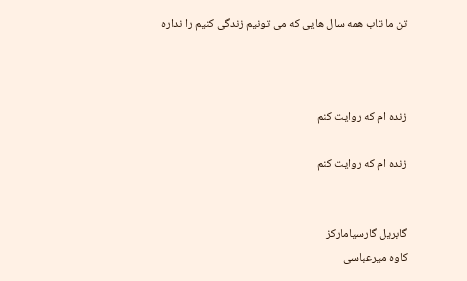تن ما تاب همه سال هایی که می تونیم زندگی کنیم را نداره



زنده ام که روایت کنم

زنده ام که روایت کنم


گابریل گارسیامارکز
کاوه میرعباسی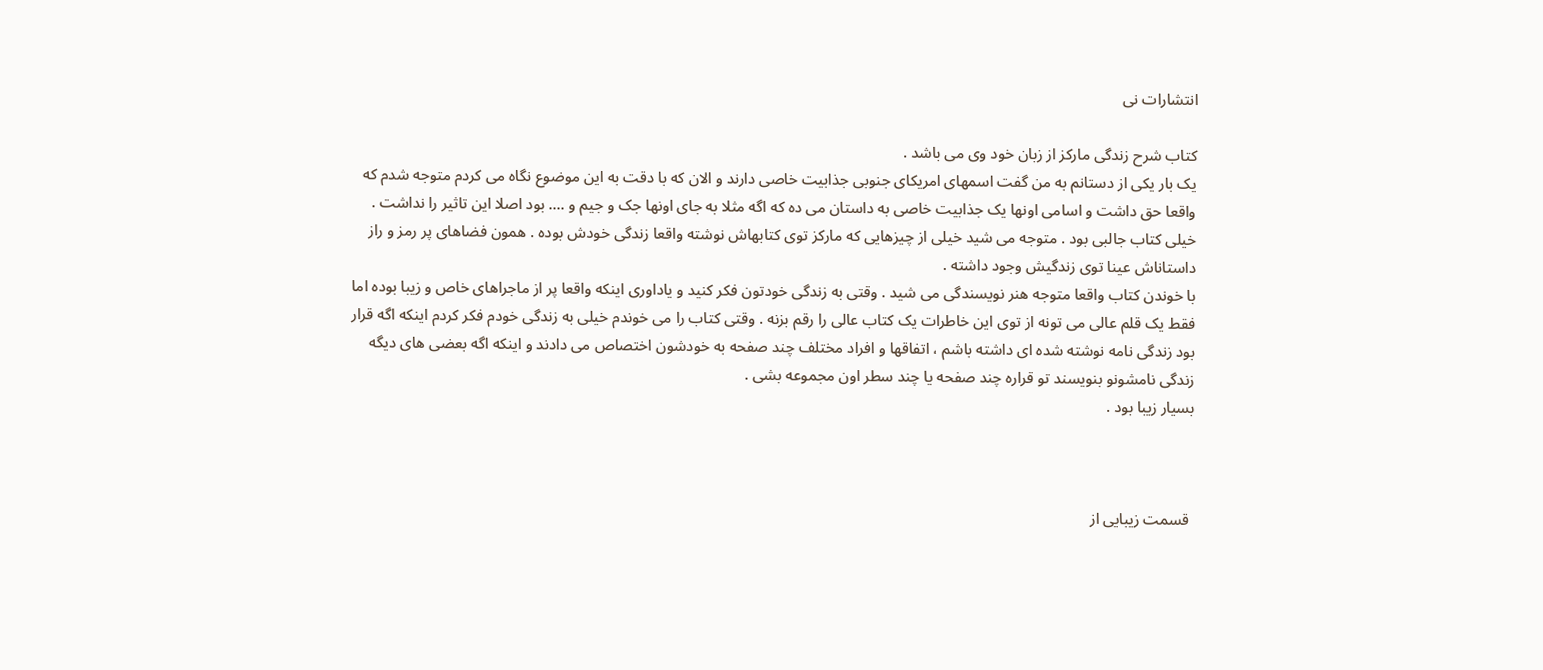انتشارات نی

کتاب شرح زندگی مارکز از زبان خود وی می باشد .
یک بار یکی از دستانم به من گفت اسمهای امریکای جنوبی جذابیت خاصی دارند و الان که با دقت به این موضوع نگاه می کردم متوجه شدم که واقعا حق داشت و اسامی اونها یک جذابیت خاصی به داستان می ده که اگه مثلا به جای اونها جک و جیم و .... بود اصلا این تاثیر را نداشت .
خیلی کتاب جالبی بود . متوجه می شید خیلی از چیزهایی که مارکز توی کتابهاش نوشته واقعا زندگی خودش بوده . همون فضاهای پر رمز و راز داستاناش عینا توی زندگیش وجود داشته .
با خوندن کتاب واقعا متوجه هنر نویسندگی می شید . وقتی به زندگی خودتون فکر کنید و یاداوری اینکه واقعا پر از ماجراهای خاص و زیبا بوده اما فقط یک قلم عالی می تونه از توی این خاطرات یک کتاب عالی را رقم بزنه . وقتی کتاب را می خوندم خیلی به زندگی خودم فکر کردم اینکه اگه قرار بود زندگی نامه نوشته شده ای داشته باشم ، اتفاقها و افراد مختلف چند صفحه به خودشون اختصاص می دادند و اینکه اگه بعضی های دیگه زندگی نامشونو بنویسند تو قراره چند صفحه یا چند سطر اون مجموعه بشی .
بسیار زیبا بود .



 قسمت زیبایی از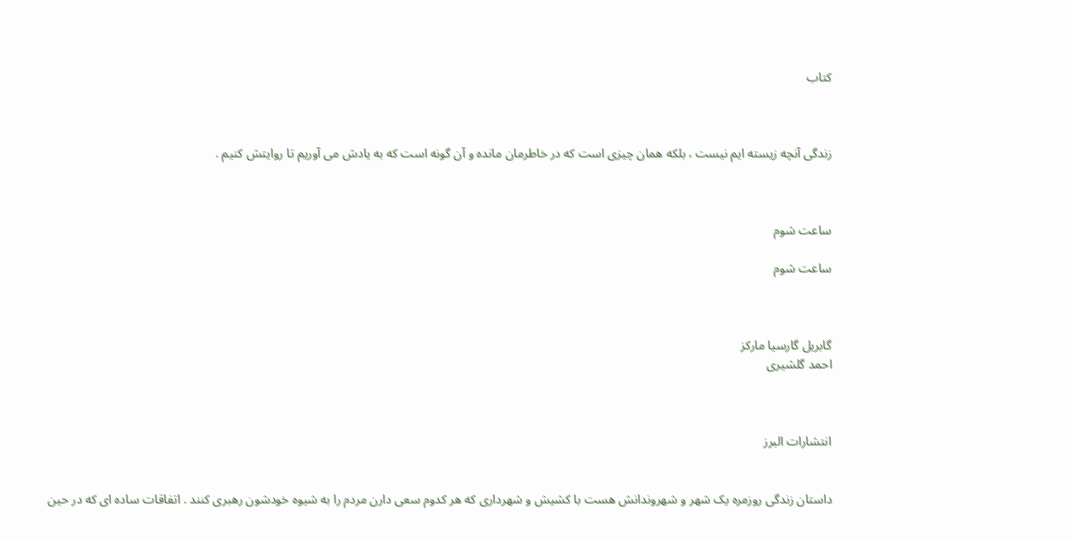کتاب



زندگی آنچه زیسته ایم نیست ، بلکه همان چیزی است که در خاطرمان مانده و آن گونه است که به یادش می آوریم تا روایتش کنیم .



ساعت شوم

ساعت شوم



گابریل گارسیا مارکز
احمد گلشیری



انتشارات البرز


داستان زندگی روزمره یک شهر و شهروندانش هست با کشیش و شهرداری که هر کدوم سعی دارن مردم را به شیوه خودشون رهبری کنند . اتفاقات ساده ای که در حین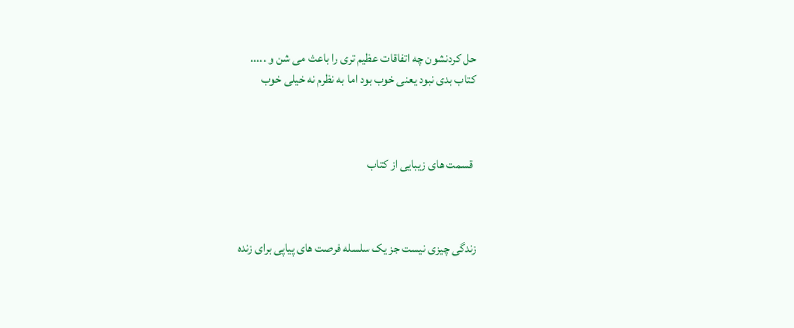حل کردنشون چه اتفاقات عظیم تری را باعث می شن و .....
کتاب بدی نبود یعنی خوب بود اما به نظرم نه خیلی خوب



 قسمت های زیبایی از کتاب



زندگی چیزی نیست جز یک سلسله فرصت های پیاپی برای زنده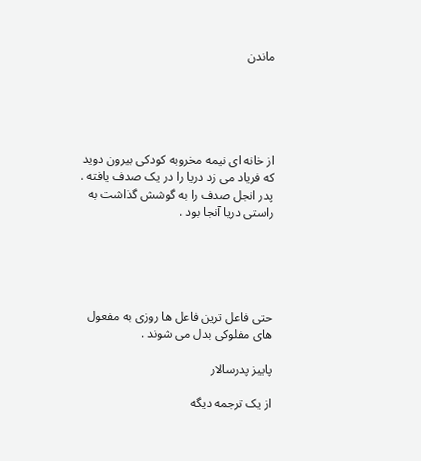ماندن





از خانه ای نیمه مخروبه کودکی بیرون دوید که فریاد می زد دریا را در یک صدف یافته . پدر انجل صدف را به گوشش گذاشت به راستی دریا آنجا بود .





حتی فاعل ترین فاعل ها روزی به مفعول های مفلوکی بدل می شوند .

پاییز پدرسالار

از یک ترجمه دیگه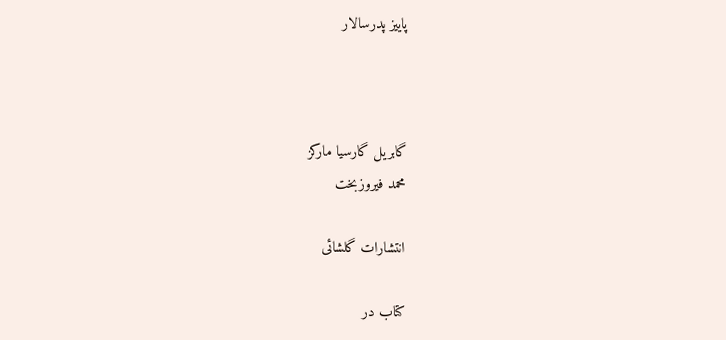پاییز پدرسالار



گابریل گارسیا مارکز
محمد فیروزبخت

انتشارات گلشائی

کتاب در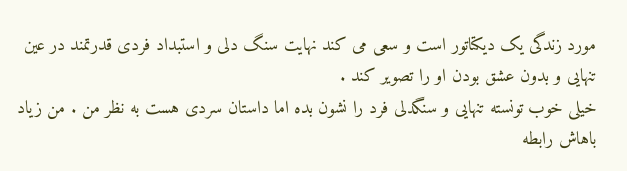مورد زندگی یک دیکتاتور است و سعی می کند نهایت سنگ دلی و استبداد فردی قدرتمند در عین تنهایی و بدون عشق بودن او را تصویر کند .
خیلی خوب تونسته تنهایی و سنگدلی فرد را نشون بده اما داستان سردی هست به نظر من . من زیاد باهاش رابطه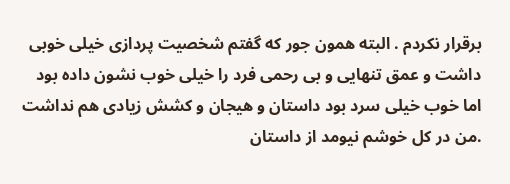برقرار نکردم . البته همون جور که گفتم شخصیت پردازی خیلی خوبی داشت و عمق تنهایی و بی رحمی فرد را خیلی خوب نشون داده بود اما خوب خیلی سرد بود داستان و هیجان و کشش زیادی هم نداشت .من در کل خوشم نیومد از داستان